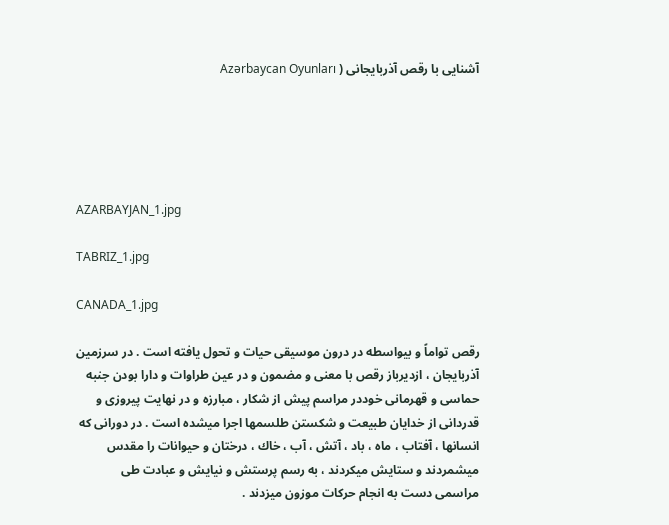آشنایی با رقص آذربایجانی ( Azərbaycan Oyunları





AZARBAYJAN_1.jpg

TABRIZ_1.jpg

CANADA_1.jpg

رقص تواماً و بیواسطه در درون موسیقی حیات و تحول یافته است . در سرزمین آذربایجان ، ازدیرباز رقص با معنی و مضمون و در عین طراوات و دارا بودن جنبه حماسی و قهرمانی خوددر مراسم پیش از شكار ، مبارزه و در نهایت پیروزی و قدردانی از خدایان طبیعت و شكستن طلسمها اجرا میشده است . در دورانی كه انسانها ، آفتاب ، ماه ، باد ، آتش ، آب ، خاك ، درختان و حیوانات را مقدس میشمردند و ستایش میكردند ، به رسم پرستش و نیایش و عبادت طی مراسمی دست به انجام حركات موزون میزدند .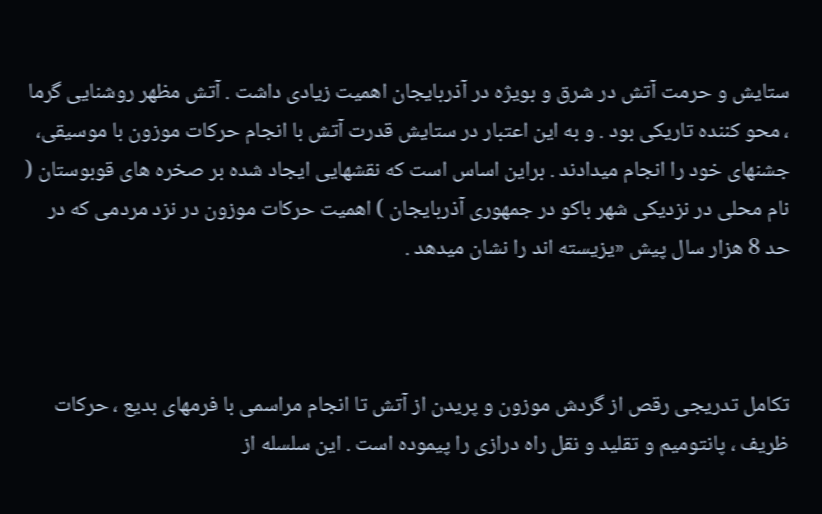ستایش و حرمت آتش در شرق و بویژه در آذربایجان اهمیت زیادی داشت . آتش مظهر روشنایی ‌گرما ، محو كننده تاریكی بود . و به این اعتبار در ستایش قدرت آتش با انجام حركات موزون با موسیقی، جشنهای خود را انجام میدادند . براین اساس است كه نقشهایی ایجاد شده بر صخره های قوبوستان ( نام محلی در نزدیكی شهر باكو در جمهوری آذربایجان ) اهمیت حركات موزون در نزد مردمی كه در حد 8 هزار سال پیش «یزیسته اند را نشان میدهد .



تكامل تدریجی رقص از گردش موزون و پریدن از آتش تا انجام مراسمی با فرمهای بدیع ، حركات ظریف ، پانتومیم و تقلید و نقل راه درازی را پیموده است . این سلسله از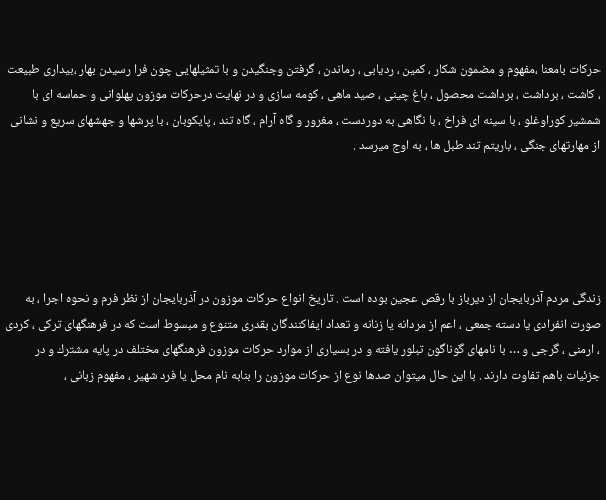حركات بامعنا ،‌مفهوم و مضمون شكار ، كمین ، ردیابی ، رماندن ، گرفتن وجنگیدن و با تمثیلهایی چون فرا رسیدن بهار ،‌بیداری طبیعت ، كاشت ، برداشت ، برداشت‌ محصول ، باغ چینی ، صید ماهی ، كومه سازی و در نهایت درحركات موزون پهلوانی و حماسه ای با شمشیر كوراوغلو ، با سینه ای فراخ ، با نگاهی به دوردست ، مغرور و گاه آرام ، گاه تند ، پایكوبان ، با پرشها و جهشهای سریع و نشانی از مهارتهای جنگی ، باریتم تند طبل ها ، به اوج میرسد .





زندگی مردم آذربایجان از دیرباز با رقص عجین بوده است . تاریخ انواع حركات موزون در آذربایجان از نظر فرم و نحوه اجرا ، ‌به صورت انفرادی یا دسته جمعی ، اعم از مردانه یا زنانه و تعداد ایفاكنندگان بقدری متنوع و مبسوط است كه در فرهنگهای تركی ، كردی ، ارمنی ، گرجی و … با نامهای گوناگون تبلور یافته و در بسیاری از موارد حركات موزون فرهنگهای مختلف در پایه مشترك و در جزئیات باهم تفاوت دارند . با این حال میتوان صدها نوع از حركات موزون را بنابه نام محل یا فرد شهیر ، مفهوم زبانی ،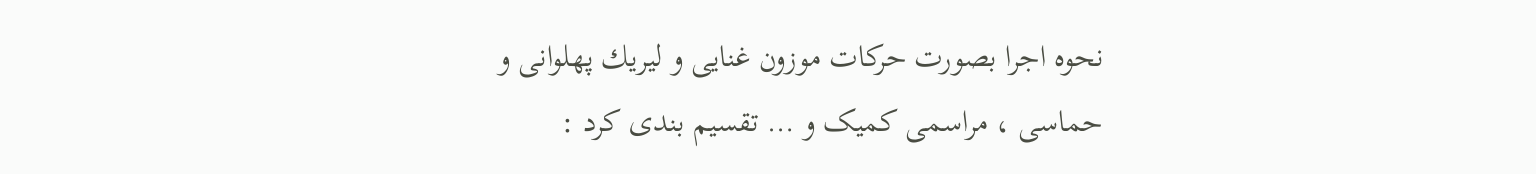نحوه اجرا بصورت حركات موزون غنایی و لیریك پهلوانی و حماسی ، مراسمی كمیک و … تقسیم بندی كرد :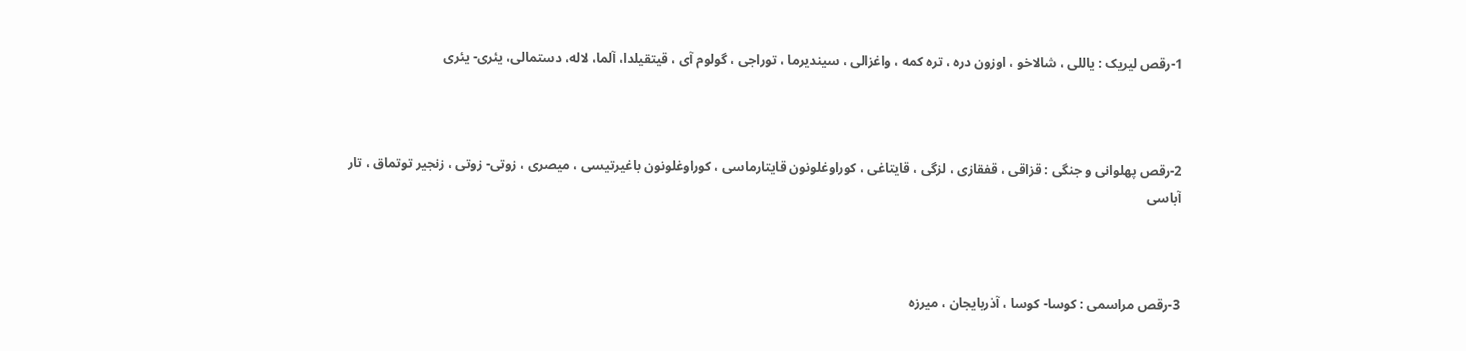1-رقص لیریک : یاللی ، شالاخو ، اوزون دره ، تره كمه ، واغزالی ، سیندیرما ، توراجی ، گولوم آی ، قیتقیلدا، آلما، لاله، دستمالی، یئری- یئری



2-رقص پهلوانی و جنگی : قزاقی ، قفقازی ، لزگی ، قایتاغی ، كوراوغلونون قایتارماسی ، كوراوغلونون باغیرتیسی ، میصری ، زوتی- زوتی ، زنجیر توتماق ، تار آباسی



3-رقص مراسمی : كوسا- كوسا ، آذربایجان ، میرزه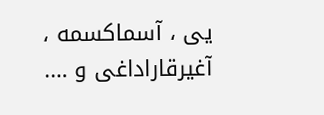یی ، آسماكسمه ، آغیرقاراداغی و ….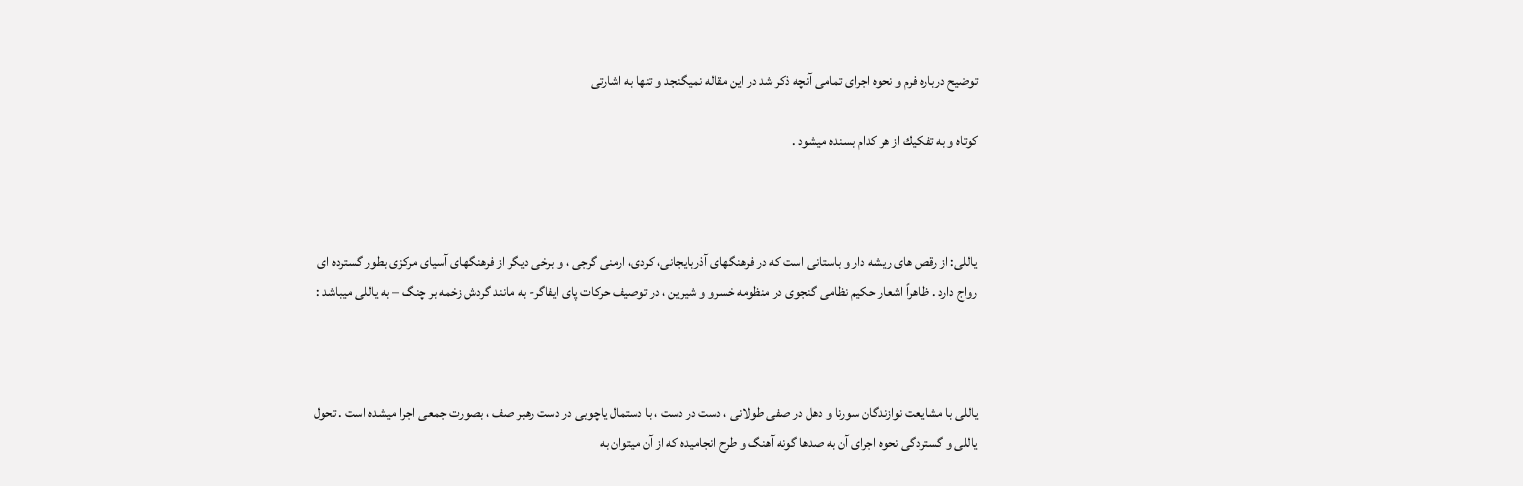توضیح درباره فرم و نحوه اجرای تمامی آنچه ذكر شد در این مقاله نمیگنجد و تنها به اشارتی

كوتاه و به تفكیك از هر كدام بسنده میشود .



یاللی: از رقص های ریشه دار و باستانی است كه در فرهنگهای آذربایجانی، كردی، ارمنی گرجی ، و برخی دیگر از فرهنگهای آسیای مركزی بطور گسترده ای رواج دارد . ظاهراً اشعار حكیم نظامی گنجوی در منظومه خسرو و شیرین ، در توصیف حركات پای ایفاگر- به مانند گردش زخمه بر چنگ – به یاللی میباشد :



یاللی با مشایعت نوازندگان سورنا و دهل در صفی طولانی ، دست در دست ، با دستمال یاچوبی در دست رهبر صف ، بصورت جمعی اجرا میشده است . تحول یاللی و گستردگی نحوه اجرای آن به صدها گونه آهنگ و طرح انجامیده كه از آن میتوان به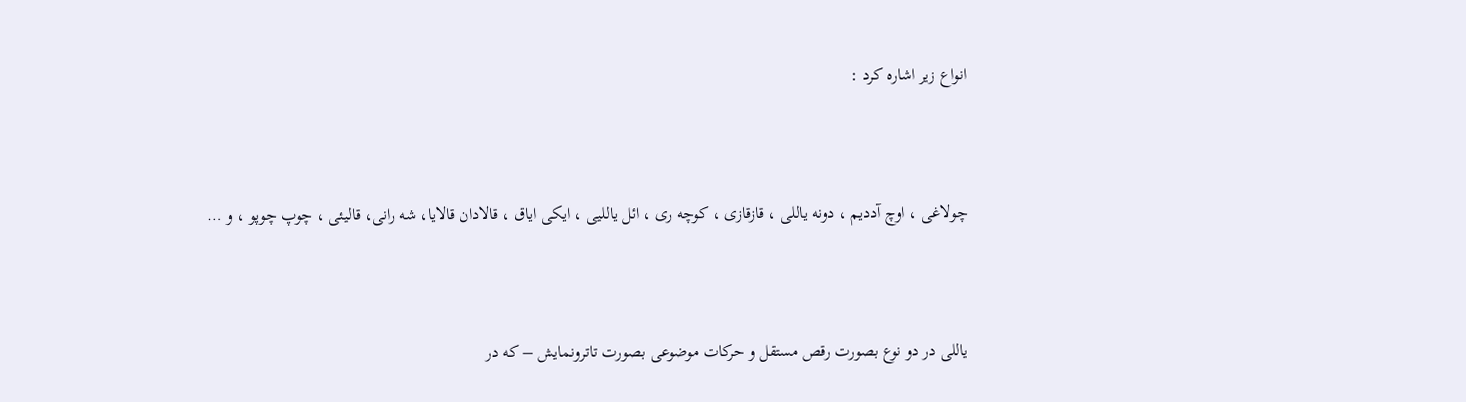انواع زیر اشاره كرد :



چولاغی ، اوچ آددیم ، دونه یاللی ، قازقازی ، كوچه ری ، ائل یاللیی ، ایكی ایاق ، قالادان قالایا، شه رانی، قالیئی ، چوپ چوپو ، و …



یاللی در دو نوع بصورت رقص مستقل و حركات موضوعی بصورت تاترونمایش – که در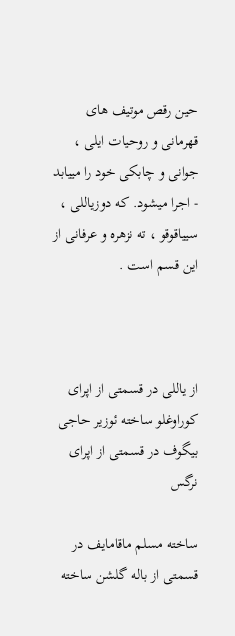حین رقص موتیف های قهرمانی و روحیات ایلی ، جوانی و چابكی خود را مییابد - اجرا میشود. كه دوزیاللی ، سییاقوقو ، ته نزهره و عرفانی از این قسم است .



از یاللی در قسمتی از اپرای كوراوغلو ساخته ئوزیر حاجی بیگوف در قسمتی از اپرای نرگس

ساخته مسلم ماقامایف در قسمتی از باله گلشن ساخته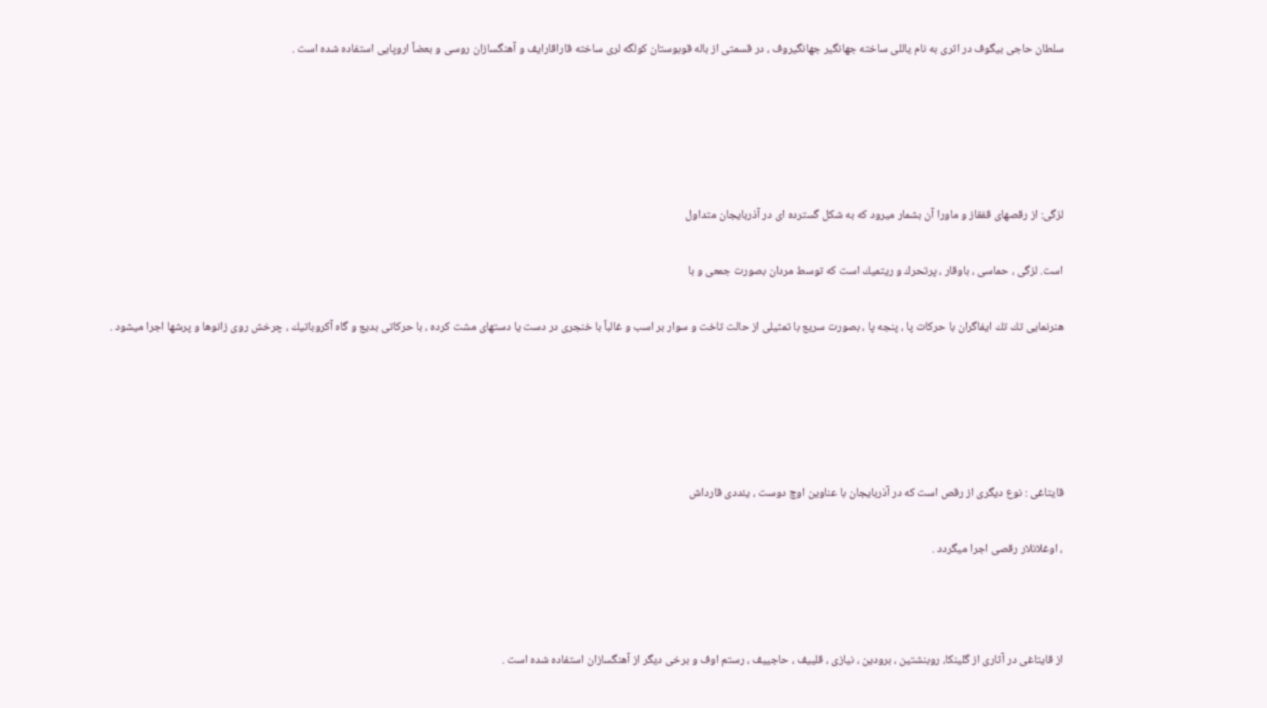سلطان حاجی بیگوف در اثری به نام یاللی ساخته جهانگیر جهانگیروف ، در قسمتی از باله قوبوستان كولگه لری ساخته قاراقارایف و آهنگسازان روسی و بعضاً اروپایی استفاده شده است .





لزگی: از رقصهای قفقاز و ماورا آن بشمار میرود كه به شكل گسترده ای در آذربایجان متداول

است. لزگی ، حماسی ، باوقار ، پرتحرك و ریتمیك است كه توسط مردان بصورت جمعی و با

هنرنمایی تك تك ایفاگران با حركات پا ، پنجه پا ، بصورت سریع با تمثیلی از حالت تاخت و سوار بر اسب و غالباً با خنجری در دست یا دستهای مشت كرده ، با حركاتی بدیع و گاه آكروباتیك ، چرخش روی زانوها و پرشها اجرا میشود .





قایتاغی : نوع دیگری از رقص است كه در آذربایجان با عناوین اوچ دوست ، یئددی قارداش

، اوغلانلار رقصی اجرا میگردد .



از قایتاغی در آثاری از گلینكا، روبنشتین ، برودین ، نیازی ، قلییف ، حاجییف ، رستم اوف و برخی دیگر از آهنگسازان استفاده شده است .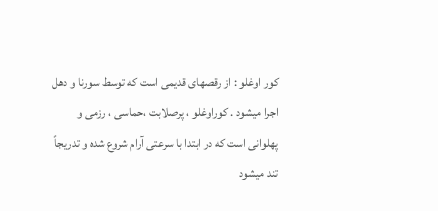كور اوغلو : از رقصهای قدیمی است كه توسط سورنا و دهل اجرا میشود . كوراوغلو ، پرصلابت ،‌حماسی ، رزمی و پهلوانی است كه در ابتدا با سرعتی آرام شروع شده و تدریجاً تند میشود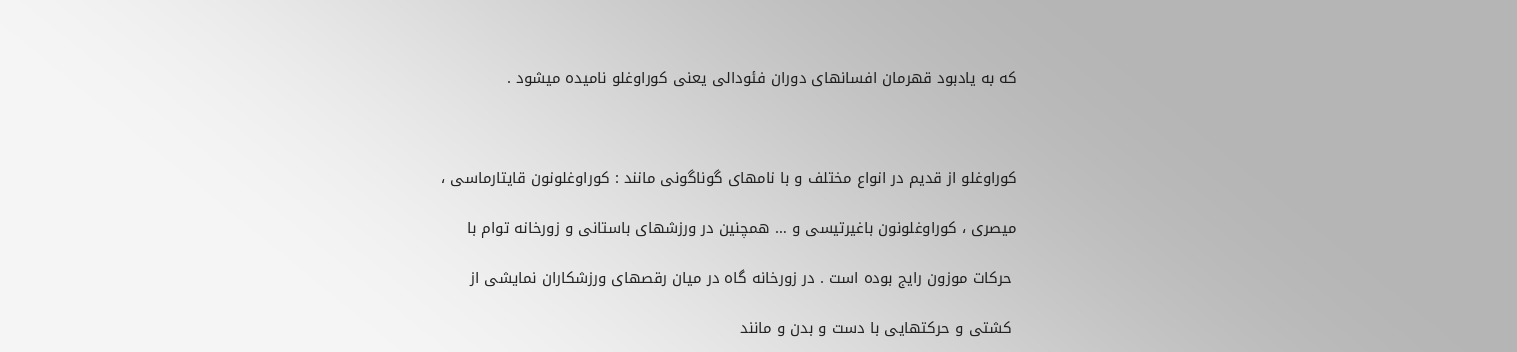كه به یادبود قهرمان افسانهای دوران فئودالی یعنی كوراوغلو نامیده میشود .



كوراوغلو از قدیم در انواع مختلف و با نامهای گوناگونی مانند : كوراوغلونون قایتارماسی ،

میصری ، كوراوغلونون باغیرتیسی و … همچنین در ورزشهای باستانی و زورخانه توام با

 حركات موزون رایج بوده است . در زورخانه گاه در میان رقصهای ورزشكاران نمایشی از

 كشتی و حركتهایی با دست و بدن و مانند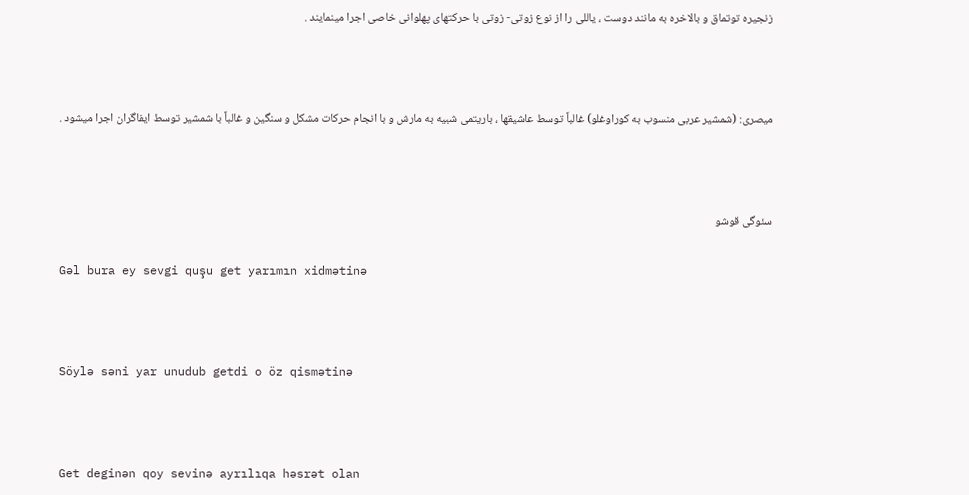زنجیره توتماق و بالاخره به مانند دوست ، یاللی را از نوع زوتی- زوتی با حركتهای پهلوانی خاصی اجرا مینمایند .



میصری: (شمشیر عربی منسوب به كوراوغلو) غالباً توسط عاشیقها ، باریتمی شبیه به مارش و با انجام حركات مشكل و سنگین و غالباً با شمشیر توسط ایفاگران اجرا میشود .



سئوگی قوشو

Gəl bura ey sevgi quşu get yarımın xidmətinə



Söylə səni yar unudub getdi o öz qismətinə



Get deginən qoy sevinə ayrılıqa həsrət olan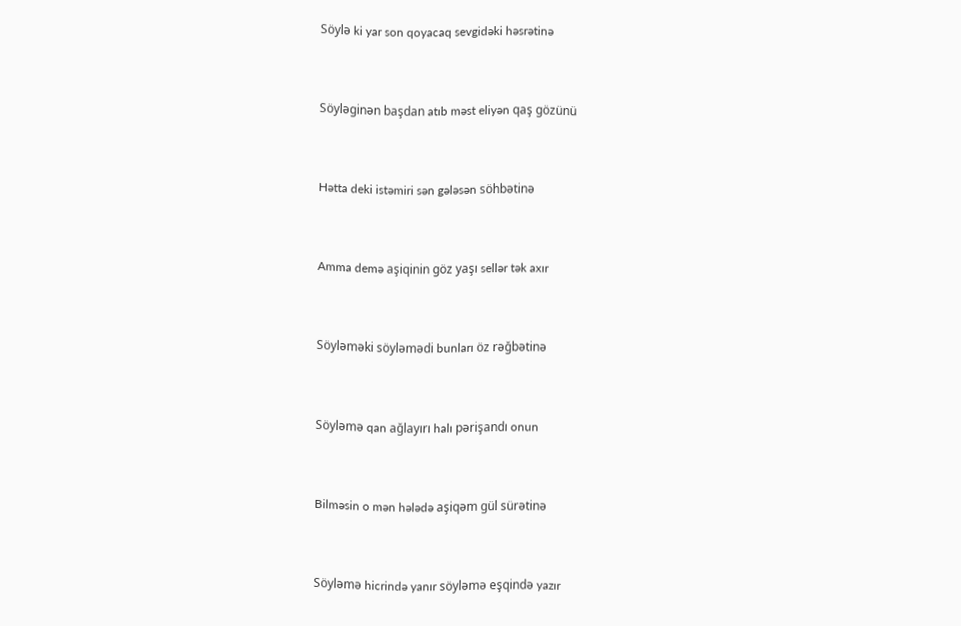Söylə ki yar son qoyacaq sevgidəki həsrətinə



Söyləginən başdan atıb məst eliyən qaş gözünü



Hətta deki istəmiri sən gələsən söhbətinə



Amma demə aşiqinin göz yaşı sellər tək axır



Söyləməki söyləmədi bunları öz rəğbətinə



Söyləmə qan ağlayırı halı pərişandı onun



Bilməsin o mən hələdə aşiqəm gül sürətinə



Söyləmə hicrində yanır söyləmə eşqində yazır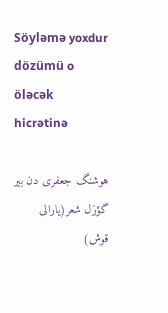Söyləmə yoxdur dözümü o öləcək hicrətinə

هوشنگ جعفری دن بیر گؤزل شعر(یارالی قوش)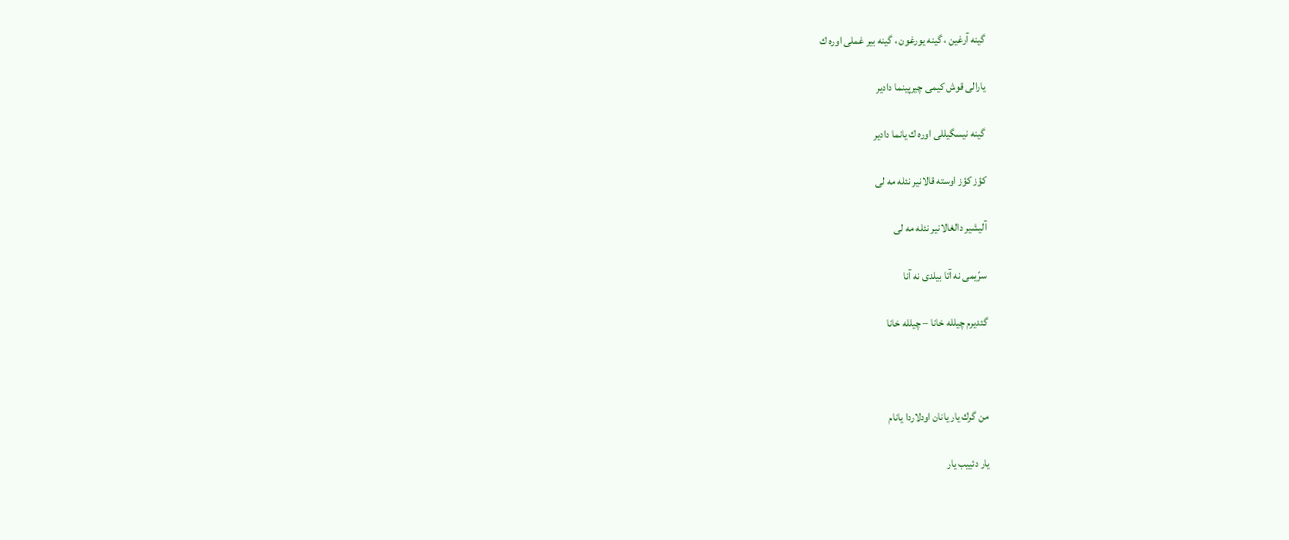گینه آرغین ، گینه یورغون ، گینه بیر غملی اوره ك

یارالی قوش كیمی چیرپینما دادیر

گینه نیسگیللی اوره ك یانما دادیر

كؤز كؤز اوسته قالانیر نئله مه لی

آلیشیر دالغالانیر نئله مه لی

سرّیمی نه آتا بیلدی نه آنا

گئدیرم چیلله خانا – چیلله خانا



من گرك یار یانان اودلاردا یانام

یار دئییب یار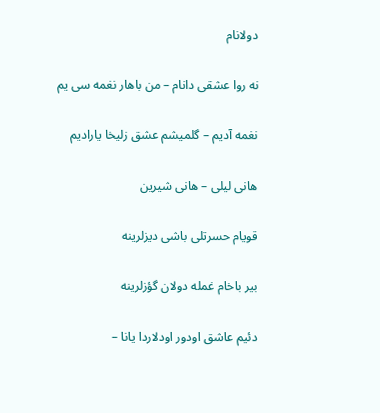دولانام

نه روا عشقی دانام – من باهار نغمه سی یم

نغمه آدیم – گلمیشم عشق زلیخا یارادیم

هانی لیلی – هانی شیرین

قویام حسرتلی باشی دیزلرینه

بیر باخام غمله دولان گؤزلرینه

دئیم عاشق اودور اودلاردا یانا –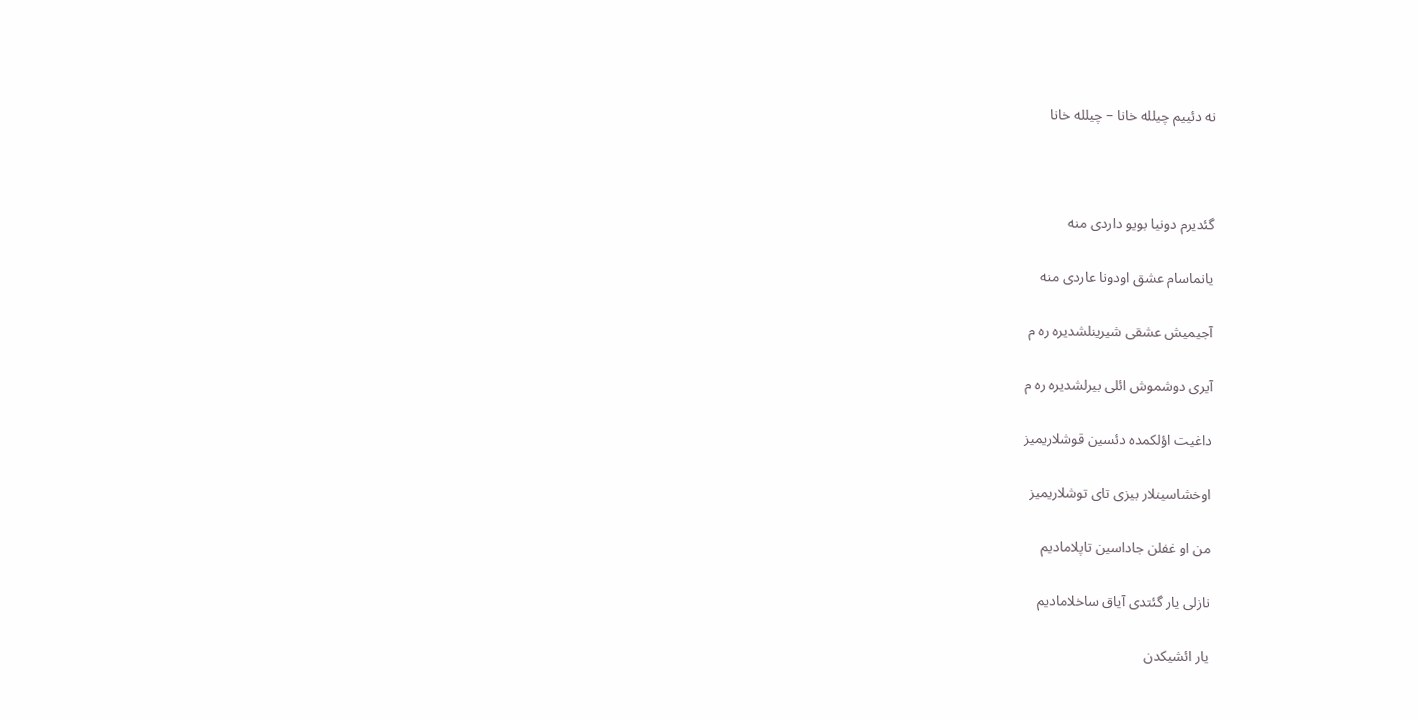نه دئییم چیلله خانا – چیلله خانا



گئدیرم دونیا بویو داردی منه

یانماسام عشق اودونا عاردی منه

آجیمیش عشقی شیرینلشدیره ره م

آیری دوشموش ائلی بیرلشدیره ره م

داغیت اؤلكمده دئسین قوشلاریمیز

اوخشاسینلار بیزی تای توشلاریمیز

من او غفلن جاداسین تاپلامادیم

نازلی یار گئتدی آیاق ساخلامادیم

یار ائشیكدن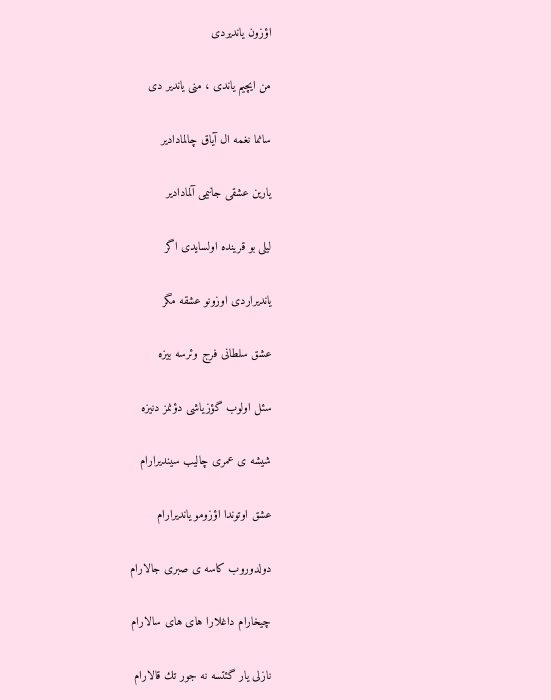اؤزون یاندیردی

من ایچیم یاندی ، منی یاندیر دی

سانما نغمه ال آیاق چالمادادیر

یارین عشقی جانیمی آلمادادیر

لیلی بو قرینده اولسایدی اگر

یاندیراردی اوزونو عشقه مگر

عشق سلطانی فرج وئرسه بیزه

سئل اولوب گؤزیاشی دؤنمز دنیزه

شیشه ی عمری چالیب سیندیرارام

عشق اوتوندا اؤزومو یاندیرارام

دولدوروب كاسه ی صبری جالارام

چیخارام داغلارا های های سالارام

نازلی یار گئتسه نه جور تك قالارام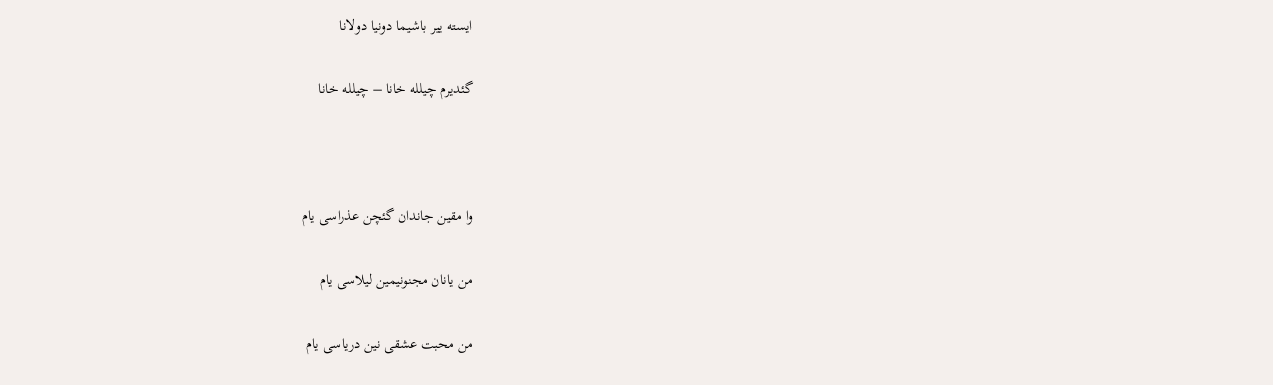ایسته ییر باشیما دونیا دولانا

گئدیرم چیلله خانا – چیلله خانا



وا مقین جاندان گئچن عذراسی یام

من یانان مجنونیمین لیلاسی یام

من محبت عشقی نین دریاسی یام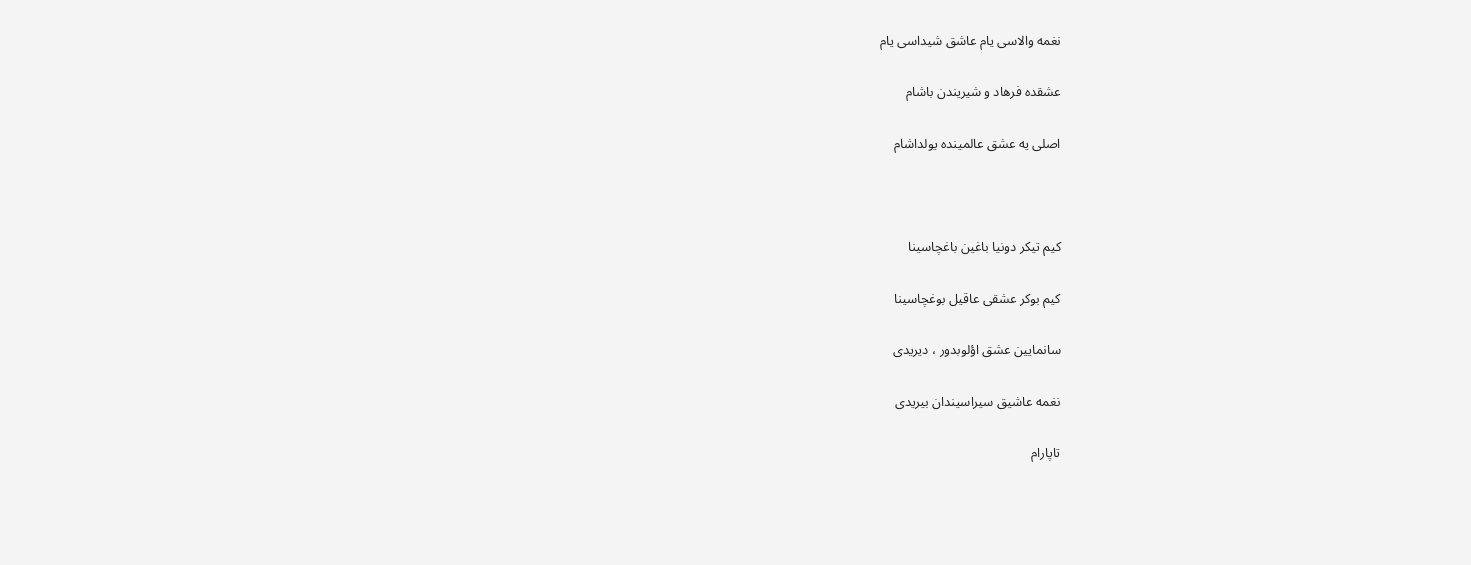نغمه والاسی یام عاشق شیداسی یام

عشقده فرهاد و شیریندن باشام

اصلی یه عشق عالمینده یولداشام



كیم تیكر دونیا باغین باغچاسینا

كیم بوكر عشقی عاقیل بوغچاسینا

سانمایین عشق اؤلوبدور ، دیریدی

نغمه عاشیق سیراسیندان بیریدی

تاپارام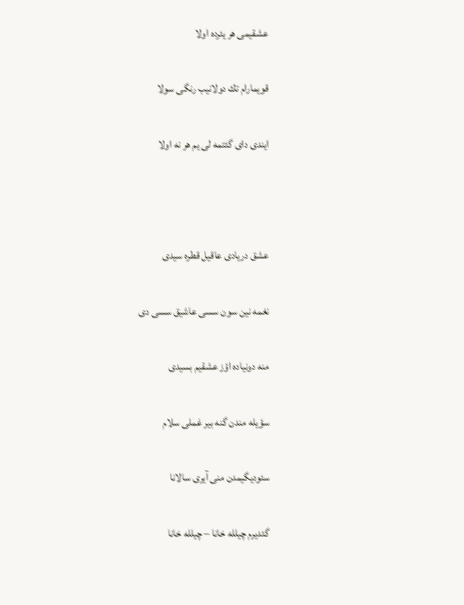عشقیمی هر یئرده اولا

قویمارام تك دولانیب رنگی سولا

ایندی دای گئتمه لی یم هر نه اولا



عشق دریادی عاقیل قطره سیدی

نغمه نین سون سسی عاشیق سسی دی

منه دونیاده اؤز عشقیم بسیدی

سؤیله مندن گنه بیر غملی سلام

سئودیگیمدن منی آیری سالانا

گئدیرم چیلله خانا – چیلله خانا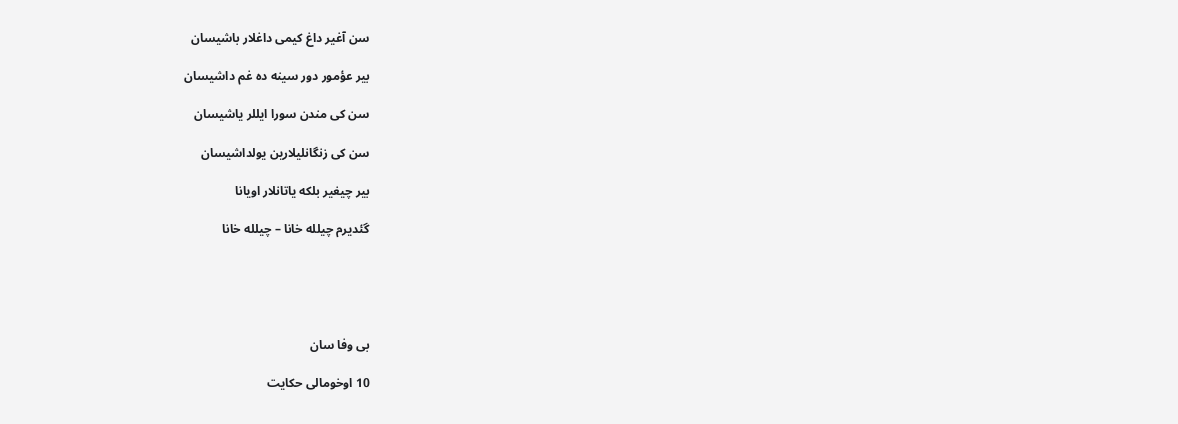سن آغیر داغ كیمی داغلار باشیسان

بیر عؤمور دور سینه ده غم داشیسان

سن كی مندن سورا ایللر یاشیسان

سن كی زنگانلیلارین یولداشیسان

بیر چیغیر بلكه یاتانلار اویانا

گئدیرم چیلله خانا – چیلله خانا





بی وفا سان

10 اوخومالی حکایت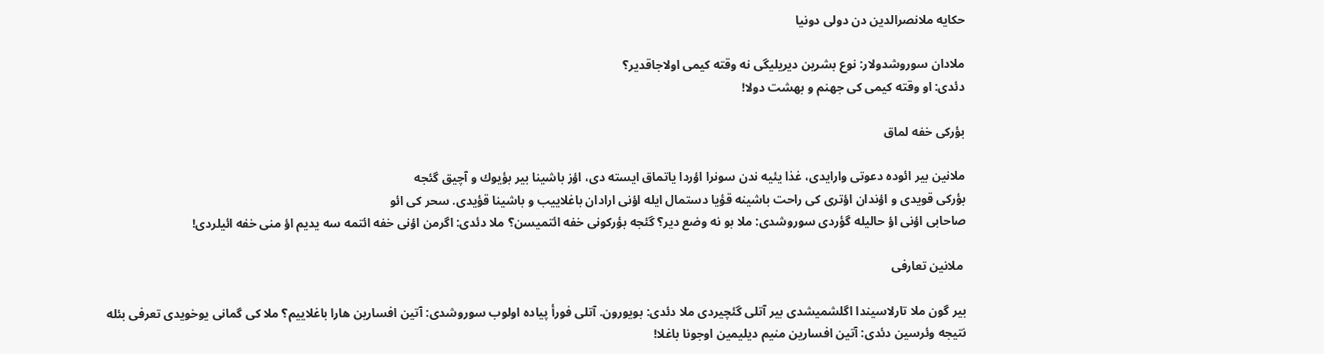حكایه ملانصرالدین دن دولی دونیا

ملادان سوروشدولار: نوع بشرین دیریلیگی نه وقته كیمی اولاجاقدیر؟
دئدی: او وقته كیمی كی جهنم و بهشت دولا!

بؤركی خفه لماق

ملانین بیر ائوده دعوتی وارایدی، غذا یئیه ندن سونرا اؤردا یاتماق ایسته دی، اؤز باشینا بیر بؤیوك و آچیق گئجه
بؤركی قویدی و اؤندان اؤتری كی راحت باشینه قؤیا دستمال ایله اؤنی ارادان باغلاییب و باشینا قؤیدی. سحر كی ائو
صاحابی اؤنی اؤ حالیله گؤردی سوروشدی: ملا بو نه وضع دیر؟ گئجه بؤركونی خفه ائتمیسن؟ ملا دئدی: اگرمن اؤنی خفه ائتمه سه یدیم اؤ منی خفه ائیلردی!

 ملانین تعارفی

بیر گون ملا تارلاسیندا اگلشمیشدی بیر آتلی گئچیردی ملا دئدی: بویورون. آتلی فورأ پیاده اولوب سوروشدی: آتین افسارین هارا باغلاییم؟ ملا كی گمانی یوخویدی تعرفی بئله نتیجه وئرسین دئدی: آتین افسارین منیم دیلیمین اوجونا باغلا!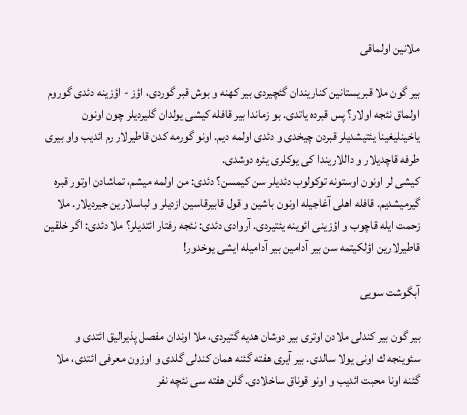ملانین اولماقی

بیر گون ملا قبریستانین كناریندان گئچیردی بیر كهنه و بوش قبر گوردی، اؤز - اؤزینه دئدی گوروم اولماق نئجه اولار؟ پس قبرده یاتدی. بو زماندا بیر قافله كیشی یولدان گلیردیلر چون اونون یاخینلیغینا یئتیشدیلر قبردن چیخدی و دئدی اولمه دیم. اونو گورمه كدن قاطیرلار رم ائدیب واو بیری طرفه قاچدیلار و داللاریندا كی یوكلری یئره دوشدی.
كیشی لر اونون اوستونه توكولوب دئدیلر سن كیمسن؟ دئدی: من اولمه میشم، تماشادن اوتور قبره گیرمیشدیم. قافله اهلی آغاجیله اونون باشین و قول قابیرقاسین ازدیلر و لباسلارین جیردیلار. ملا زحمت ایله قاچوب و اؤزینی ائوینه یئتیردی. آروادی دئدی: نئجه رفتار ائتدیلر؟ ملا دئدی: اگر خلقین قاطیرلارین اؤلكیتمه سن بیر آدامین بیر آدامیله ایشی یوخدور!

آبگوشت سویی

بیر گون بیر كندلی ملادن اوتری بیر دوشان هدیه گتیردی، ملا اوندان مفصل پذیرالیق ائتدی و سئوینجه ك اونی یولا سالدی. بیر آیری هفته گئنه همان كندلی گلدی و اوزون معرفی ائتدی، ملا گئنه اونا محبت ائدیب و اونو قوناق ساخلادی. گلن هفته سی نئچه نفر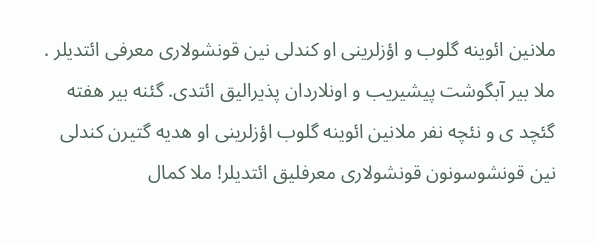ملانین ائوینه گلوب و اؤزلرینی او كندلی نین قونشولاری معرفی ائتدیلر . ملا بیر آبگوشت پیشیریب و اونلاردان پذیرالیق ائتدی. گئنه بیر هفته گئچد ی و نئچه نفر ملانین ائوینه گلوب اؤزلرینی او هدیه گتیرن كندلی نین قونشوسونون قونشولاری معرفلیق ائتدیلر! ملا كمال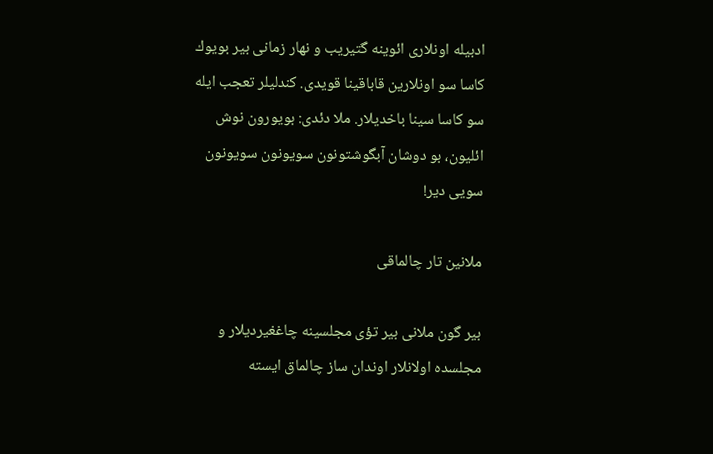ادبیله اونلاری ائوینه گتیریب و نهار زمانی بیر بویوك كاسا سو اونلارین قاباقینا قویدی. كندلیلر تعجب ایله سو كاسا سینا باخدیلار. ملا دئدی: بویورون نوش ائلیون، بو دوشان آبگوشتونون سویونون سویونون سویی دیر!

ملانین تار چالماقی

بیر گون ملانی بیر تؤی مجلسینه چاغغیردیلار و مجلسده اولانلار اوندان ساز چالماق ایسته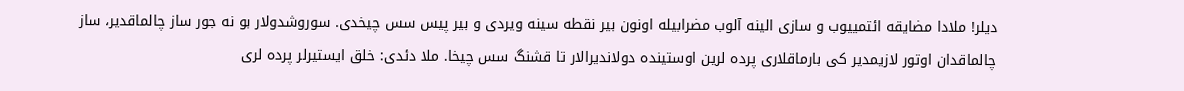دیلر! ملادا مضایقه ائتمییوب و سازی الینه آلوب مضرابیله اونون بیر نقطه سینه ویردی و بیر پیس سس چیخدی. سوروشدولار بو نه جور ساز چالماقدیر، ساز چالماقدان اوتور لازیمدیر كی بارماقلاری پرده لرین اوستینده دولاندیرالار تا قشنگ سس چیخا. ملا دئدی: خلق ایستیرلر پرده لری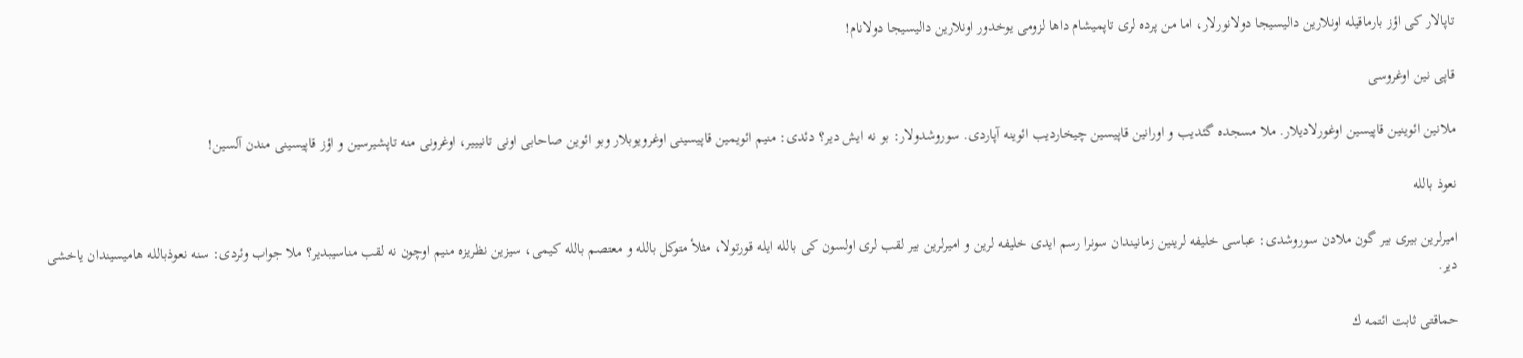تاپالار كی اؤز بارماقیله اونلارین دالیسیجا دولانورلار، اما من پرده لری تاپمیشام داها لزومی یوخدور اونلارین دالیسیجا دولانام!

قاپی نین اوغروسی

ملانین ائوینین قاپیسین اوغورلادیلار. ملا مسجده گئدیب و اورانین قاپیسین چیخاردیب ائوینه آپاردی. سوروشدولار: بو نه ایش دیر؟ دئدی: منیم ائویمین قاپیسینی اوغرویوبلار وبو ائوین صاحابی اونی تانیییر، اوغرونی منه تاپشیرسین و اؤز قاپیسینی مندن آلسین!

نعوذ بالله

امیرلرین بیری بیر گون ملادن سوروشدی: عباسی خلیفه لرینین زمانیندان سونرا رسم ایدی خلیفه لرین و امیرلرین بیر لقب لری اولسون كی بالله ایله قورتولا، مثلأ متوكل بالله و معتصم بالله كیمی، سیزین نظریزه منیم اوچون نه لقب مناسیبدیر؟ ملا جواب وئردی: سنه نعوذبالله هامیسیندان یاخشی دیر.

حماقتی ثابت ائتمه ك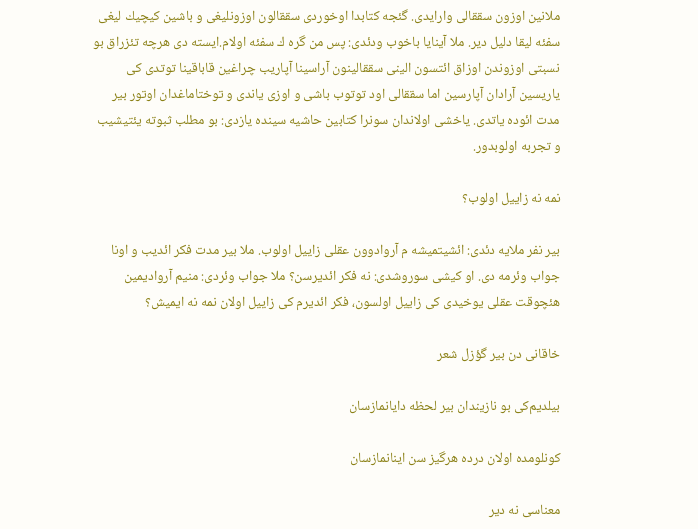ملانین اوزون سققالی وارایدی. گئجه كتابدا اوخوردی سققالون اوزونلیغی و باشین كیچیك لیغی سفئه لیقا دلیل دیر. ملا آینایا باخوب ودئدی: پس من گره ك سفئه اولام.ایسته دی هرچه تئزراق بو نسبتی اوزوندن اوزاق ائتسون الینی سققالینون آراسینا آپاریب چراغین قاباقینا توتدی كی یاریسین آرادان آپارسین اما سققالی اود توتوب باشی و اوزی یاندی و توختاماغدان اوتور بیر مدت ائوده یاتدی. یاخشی اولاندان سونرا كتابین حاشیه سینده یازدی: بو مطلب ثبوته یئتیشیب و تجربه اولوبدور.

نمه نه زاییل اولوب؟

بیر نفر ملایه دئدی: ائشیتمیشه م آروادوون عقلی زاییل اولوب. ملا بیر مدت فكر ائدیب و اونا جواب وئرمه دی. او كیشی سوروشدی: نه فكر ائدیرسن؟ ملا جواب وئردی: منیم آروادیمین هئچوقت عقلی یوخیدی كی زاییل اولسون، فكر ائدیرم كی زاییل اولان نمه نه ایمیش؟

خاقانی دن بیر گؤزل شعر

بیلدیم‌كی‌ بو نازیندان‌ بیر لحظه‌ دایانمازسان‌

كونلومده‌ اولان‌ درده‌ هرگیز سن‌ اینانمازسان‌

معناسی‌ نه دیر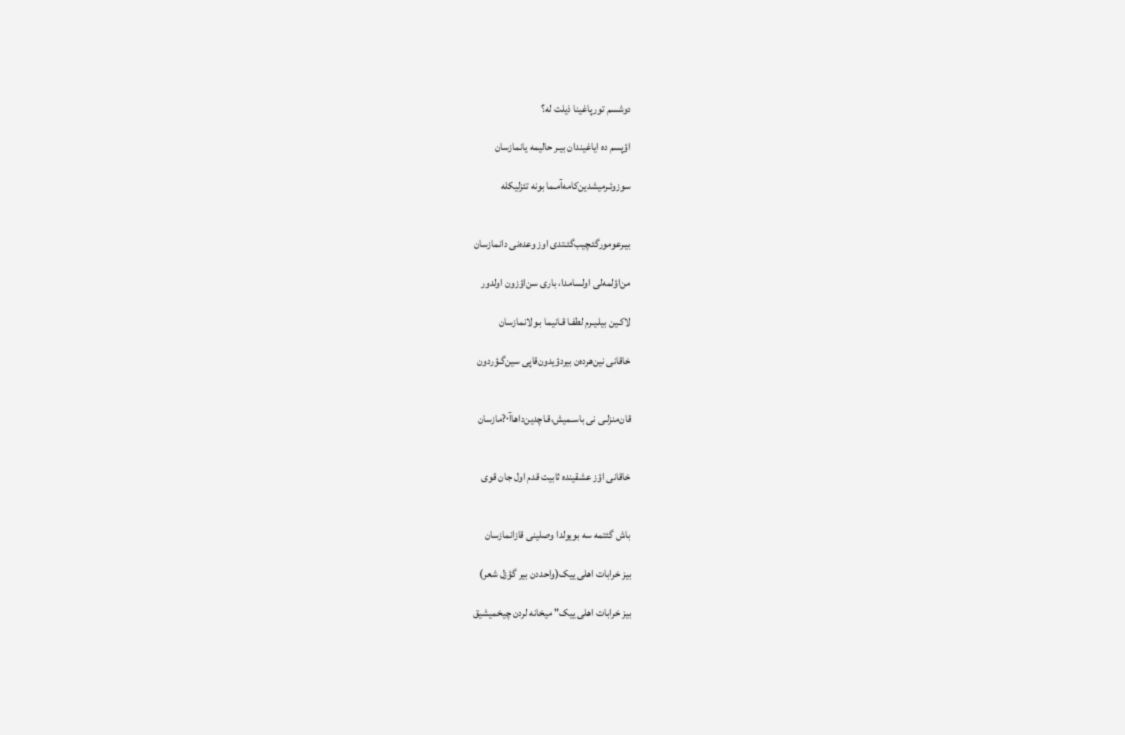دوشسم‌ تورپاغینا ذیلت‌ له‌؟

اؤپسم‌ ده ‌ایاغیندان‌ بیـر حالیمه‌ یانمازسان‌

سوزوئـرمیشدین‌كامه‌آمـما بونه ‌تئزلیكله


بیـرعومورگئـچیب‌گئـتدی ‌اوز وعده‌نی ‌دانمازسان

من‌اؤلمه‌لی ‌اولسامدا، باری‌ سن‌اؤزون‌ اولدور

لاكـین‌ بیلـیـرم‌ لطفـا قـانیما بـولانمازسان‌

خاقانی ‌نین‌هرده‌ن ‌بیردؤیدون‌قاپی ‌سین‌گـؤردون


قان‌منزلـی ‌نی ‌باسـمیش‌،قـاچدین‌داهاآ٠?مازسان


خاقانی ‌اؤز عشقینده ثابیت‌ قدم‌ اول‌ جان‌ قوی


باش‌ گئتمه‌ سه‌ بویولدا وصلینی‌ قازانمازسان‌

بیز خرابات اهلی ییک(واحددن بیر گؤزل شعر)

بیز خرابات اهلی ییک" میخانه لردن چیخمیشیق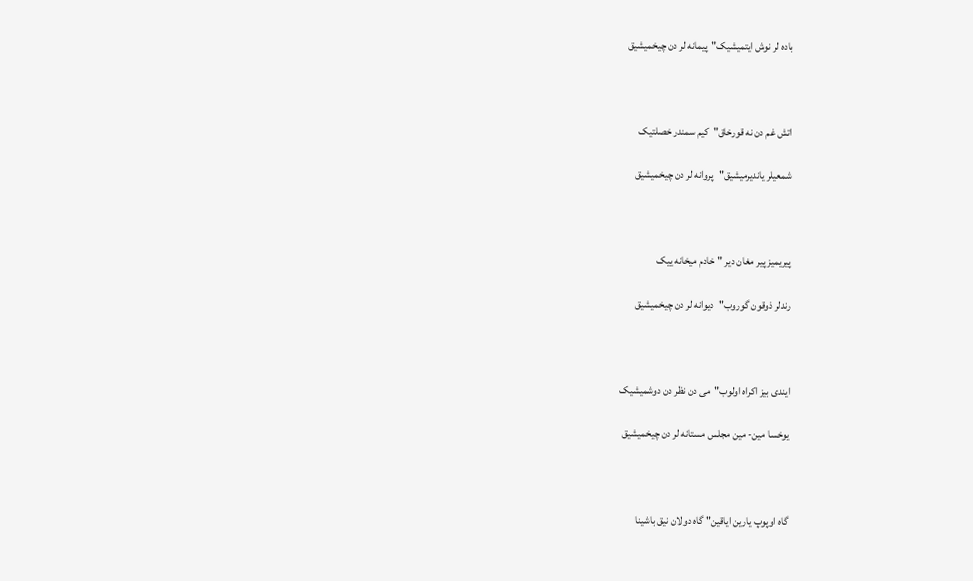باده لر نوش ایتمیشیک"پیمانه لر دن چیخمیشیق



اتش غم دن نه قورخاق"کیم سمندر خصلتیک

شمعیلر یاندیرمیشیق"پروانه لر دن چیخمیشیق



پیریمیز پیر مغان دیر "خادم میخانه ییک

رندلر ذوقون گوروب"دیوانه لر دن چیخمیشیق



ایندی بیز اکراه اولوب"می دن نظر دن دوشمیشیک

یوخسا مین- مین مجلس مستانه لر دن چیخمیشیق



گاه اوپوپ یارین ایاقین" گاه دولان نیق باشینا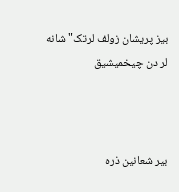بیز پریشان زولف لرتک" شانه لر دن چیخمیشیق



بیر شعانین ذره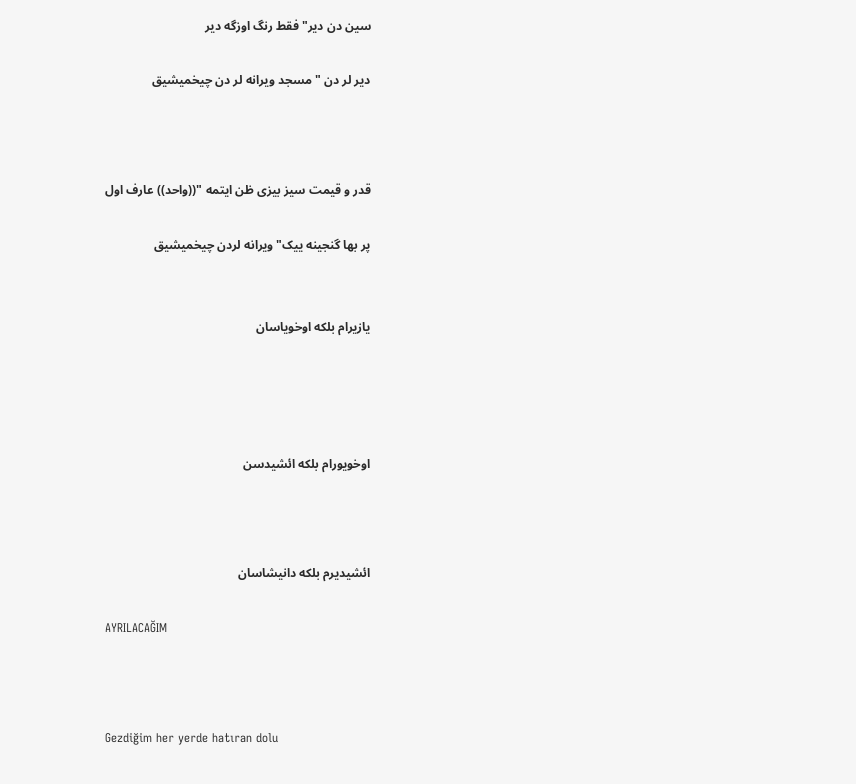سین دن دیر" فقط رنگ اوزگه دیر

دیر لر دن " مسجد ویرانه لر دن چیخمیشیق



قدر و قیمت سیز بیزی ظن ایتمه "((واحد)) عارف اول

پر بها گنجینه ییک"ویرانه لردن چیخمیشیق


یازیرام بلکه اوخویاسان




اوخویورام بلکه ائشیدسن



ائشیدیرم بلکه دانیشاسان

AYRILACAĞIM



Gezdiğim her yerde hatıran dolu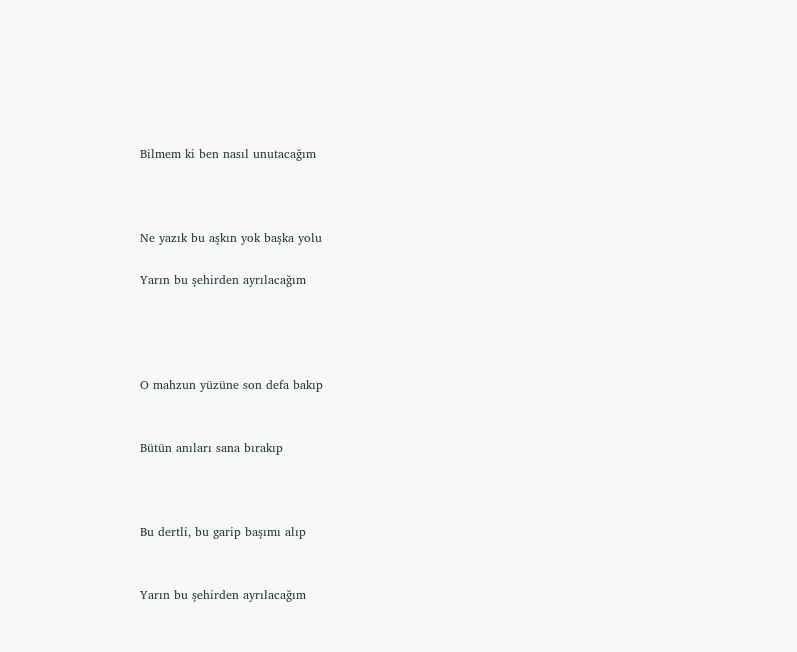Bilmem ki ben nasıl unutacağım



Ne yazık bu aşkın yok başka yolu

Yarın bu şehirden ayrılacağım




O mahzun yüzüne son defa bakıp


Bütün anıları sana bırakıp



Bu dertli, bu garip başımı alıp


Yarın bu şehirden ayrılacağım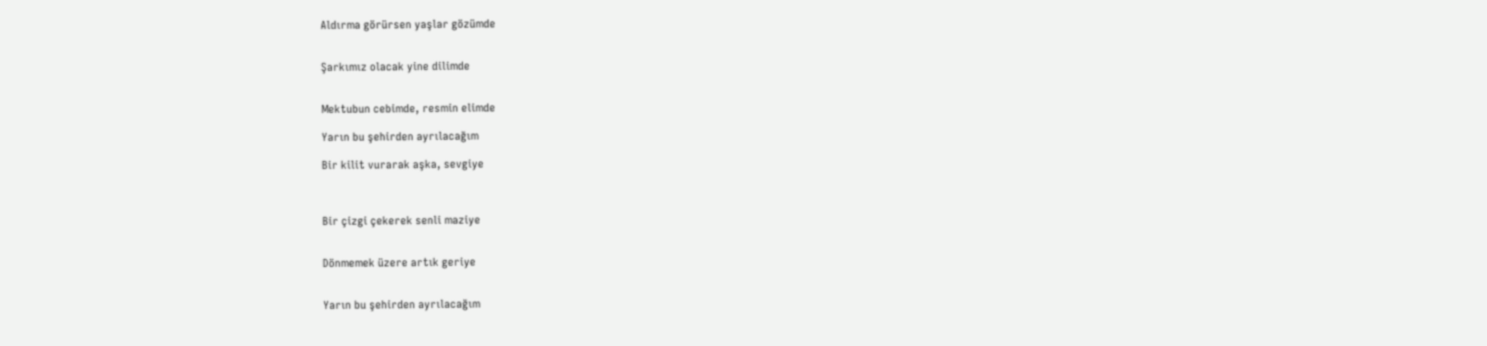Aldırma görürsen yaşlar gözümde


Şarkımız olacak yine dilimde


Mektubun cebimde, resmin elimde

Yarın bu şehirden ayrılacağım

Bir kilit vurarak aşka, sevgiye



Bir çizgi çekerek senli maziye


Dönmemek üzere artık geriye


Yarın bu şehirden ayrılacağım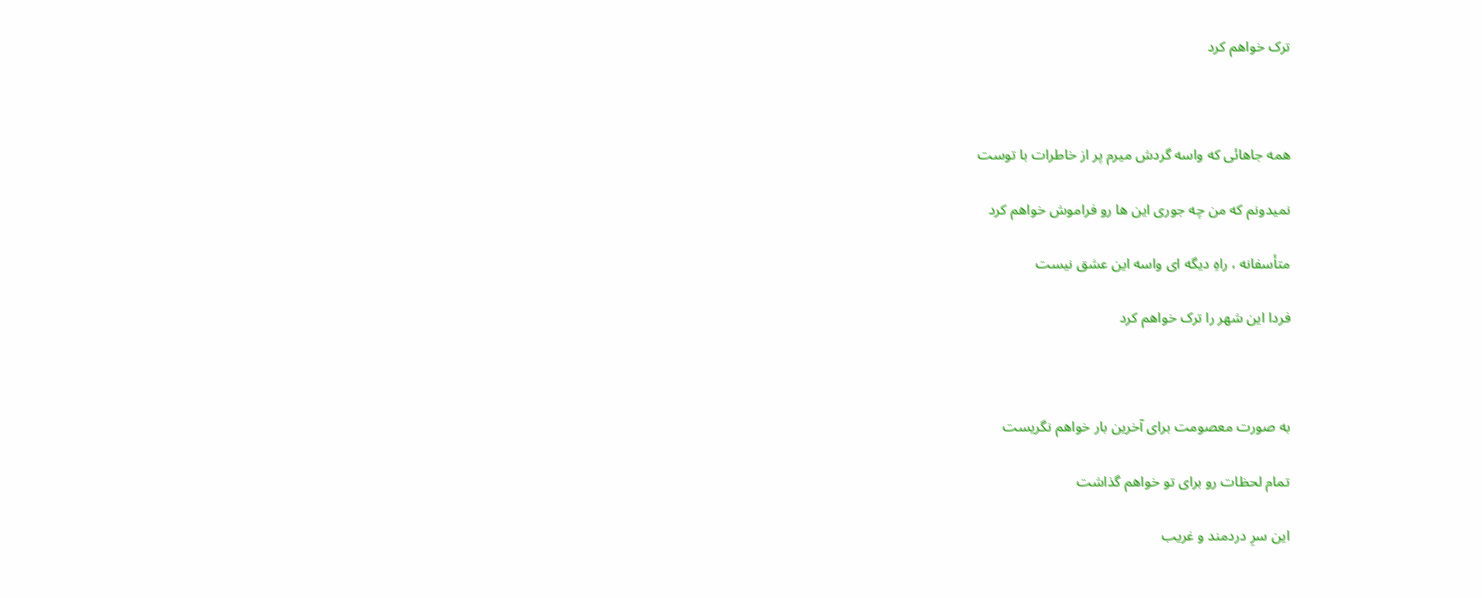ترک خواهم کرد



همه جاهائی که واسه گردش میرم پر از خاطرات با توست

نمیدونم که من چه جوری این ها رو فراموش خواهم کرد

متأسفانه ، راهِ دیگه ای واسه این عشق نیست

فردا این شهر را ترک خواهم کرد



به صورت معصومت برای آخرین بار خواهم نگریست

تمام لحظات رو برای تو خواهم گذاشت

این سرِ دردمند و غریب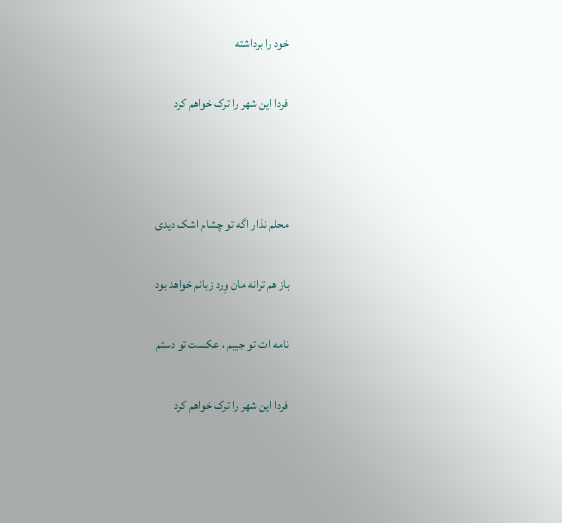خود را برداشته

فردا این شهر را ترک خواهم کرد



محلم نذار اگه تو چشام اشک دیدی

باز هم ترانه مان وِرد زبانم خواهد بود

نامه ات تو جیبم ، عکست تو دستم

فردا این شهر را ترک خواهم کرد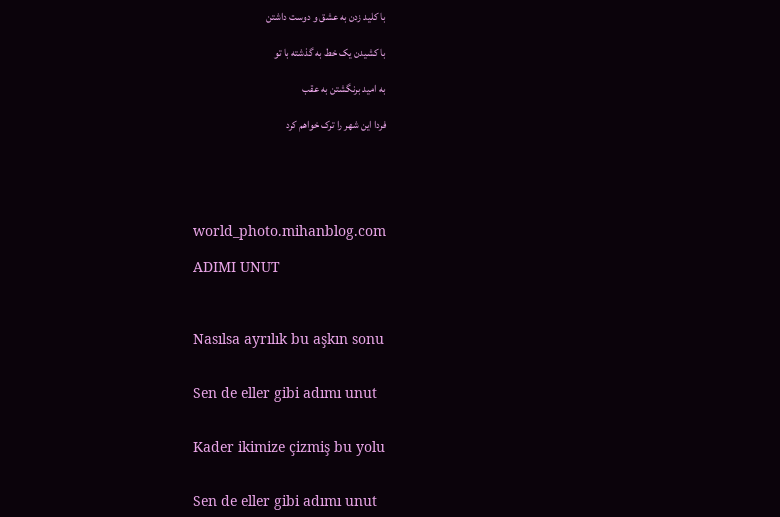با کلید زدن به عشق و دوست داشتن

با کشیدن یک خط به گذشته با تو

به امید برنگشتن به عقب

فردا این شهر را ترک خواهم کرد





world_photo.mihanblog.com

ADIMI UNUT



Nasılsa ayrılık bu aşkın sonu


Sen de eller gibi adımı unut


Kader ikimize çizmiş bu yolu


Sen de eller gibi adımı unut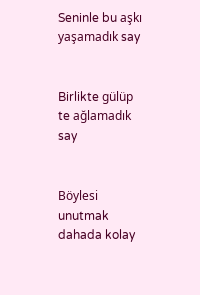Seninle bu aşkı yaşamadık say


Birlikte gülüp te ağlamadık say


Böylesi unutmak dahada kolay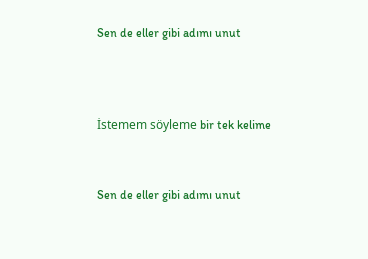Sen de eller gibi adımı unut



İstemem söyleme bir tek kelime


Sen de eller gibi adımı unut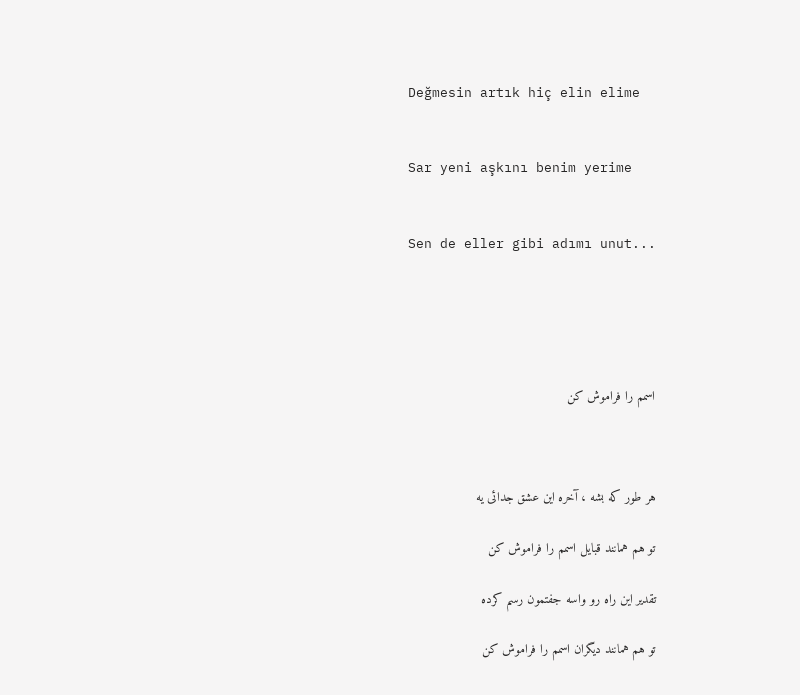Değmesin artık hiç elin elime


Sar yeni aşkını benim yerime


Sen de eller gibi adımı unut...





اسمم را فراموش کن



هر طور که بشه ، آخره این عشق جدائی یه

تو هم همانند قبایل اسمم را فراموش کن

تقدیر این راه رو واسه جفتمون رسم کرده

تو هم همانند دیگران اسمم را فراموش کن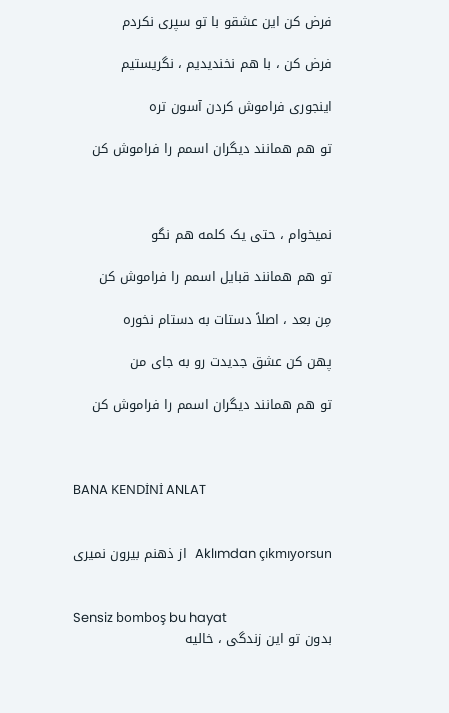فرض کن این عشقو با تو سپری نکردم

فرض کن ، با هم نخندیدیم ، نگریستیم

اینجوری فراموش کردن آسون تره

تو هم همانند دیگران اسمم را فراموش کن



نمیخوام ، حتی یک کلمه هم نگو

تو هم همانند قبایل اسمم را فراموش کن

مِن بعد ، اصلاً دستات به دستام نخوره

پهن کن عشق جدیدت رو به جای من

تو هم همانند دیگران اسمم را فراموش کن



BANA KENDİNİ ANLAT


Aklımdan çıkmıyorsun   از ذهنم بیرون نمیری


Sensiz bomboş bu hayat
بدون تو این زندگی ، خالیه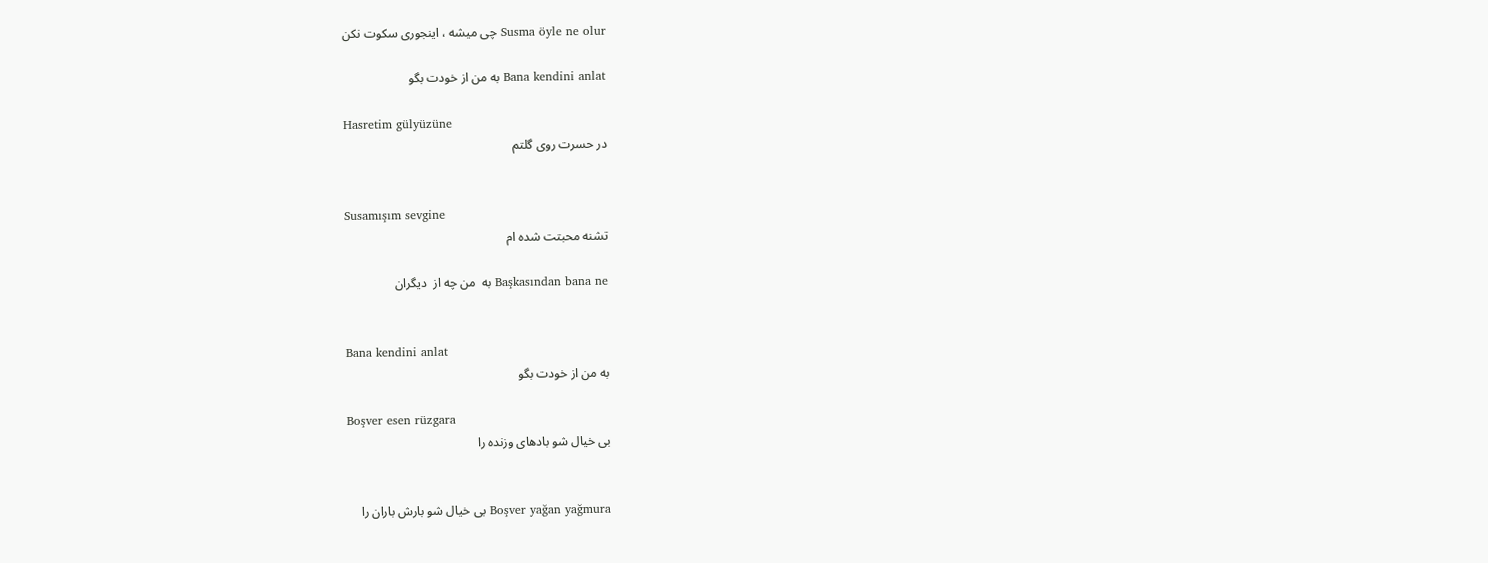Susma öyle ne olur چی میشه ، اینجوری سکوت نکن

Bana kendini anlat به من از خودت بگو

Hasretim gülyüzüne
در حسرت روی گلتم


Susamışım sevgine
تشنه محبتت شده ام

Başkasından bana ne به  من چه از  دیگران


Bana kendini anlat
به من از خودت بگو

Boşver esen rüzgara
بی خیال شو بادهای وزنده را


Boşver yağan yağmura بی خیال شو بارش باران را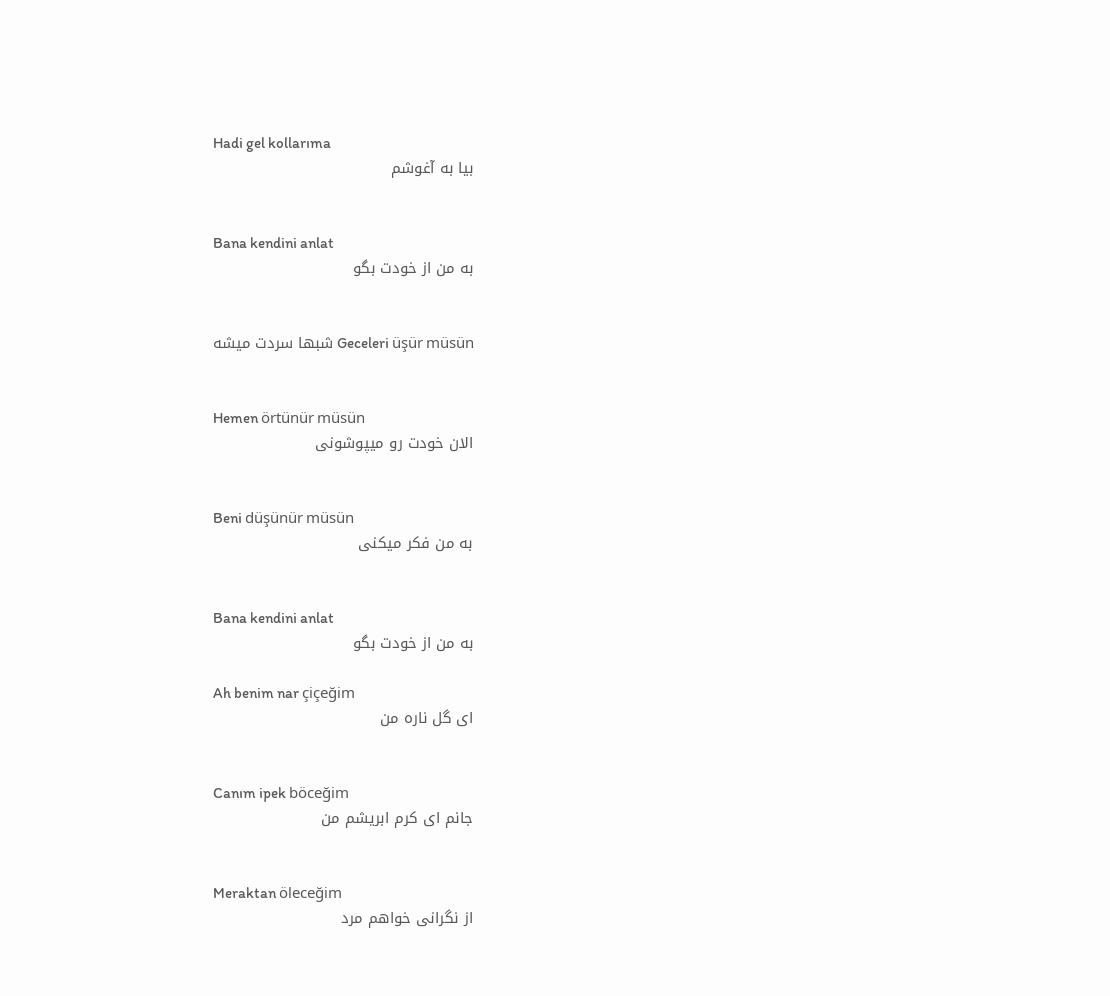Hadi gel kollarıma
بیا به آغوشم


Bana kendini anlat
به من از خودت بگو


Geceleri üşür müsün شبها سردت میشه


Hemen örtünür müsün
الان خودت رو میپوشونی


Beni düşünür müsün
به من فکر میکنی


Bana kendini anlat
به من از خودت بگو

Ah benim nar çiçeğim
ای گل ناره من


Canım ipek böceğim
جانم ای کرم ابریشم من


Meraktan öleceğim
از نگرانی خواهم مرد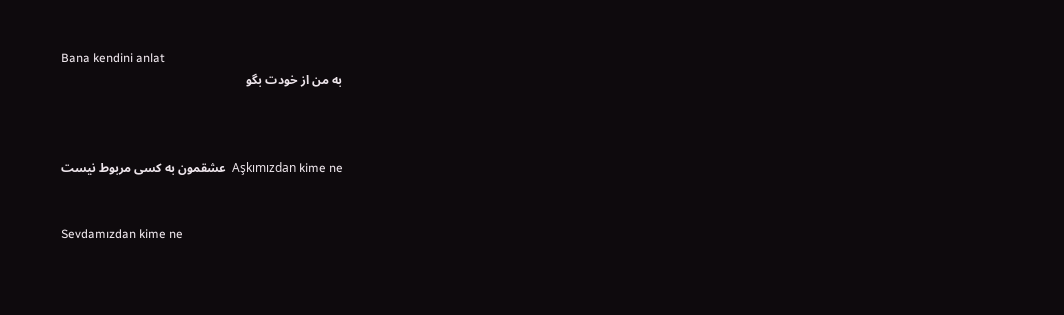Bana kendini anlat
به من از خودت بگو



Aşkımızdan kime ne  عشقمون به کسی مربوط نیست


Sevdamızdan kime ne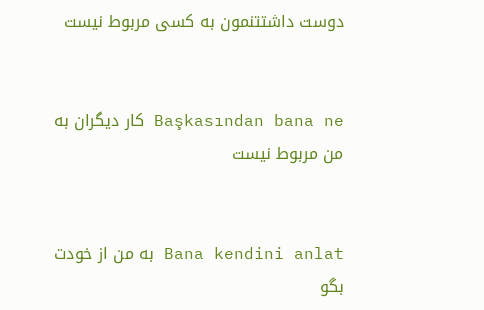دوست داشتتنمون به کسی مربوط نیست


Başkasından bana ne کار دیگران به من مربوط نیست


Bana kendini anlat به من از خودت بگو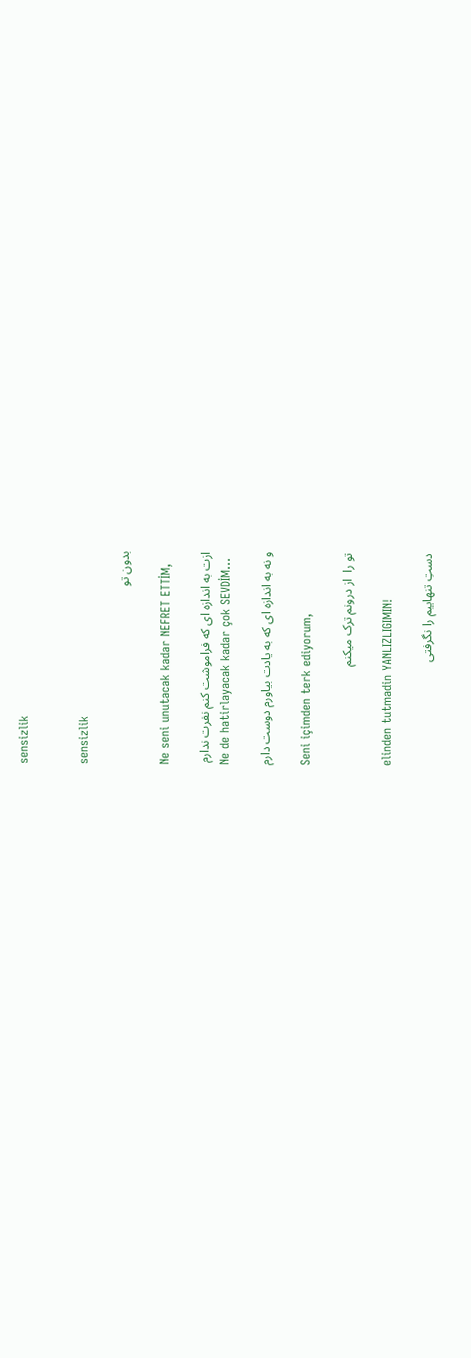sensizlik


sensizlik

بدون تو

Ne seni unutacak kadar NEFRET ETTİM,

ازت به اندازه ای که فراموشت کنم نفرت ندارم
Ne de hatirlayacak kadar çok SEVDİM...

و نه به اندازه ای که به یادت بیاورم دوست دارم

Seni içimden terk ediyorum,

تو را  از درونم ترک میکنم

elinden tutmadin YANLIZLIGIMIN!

دستِ تنهاییم را نگرفتی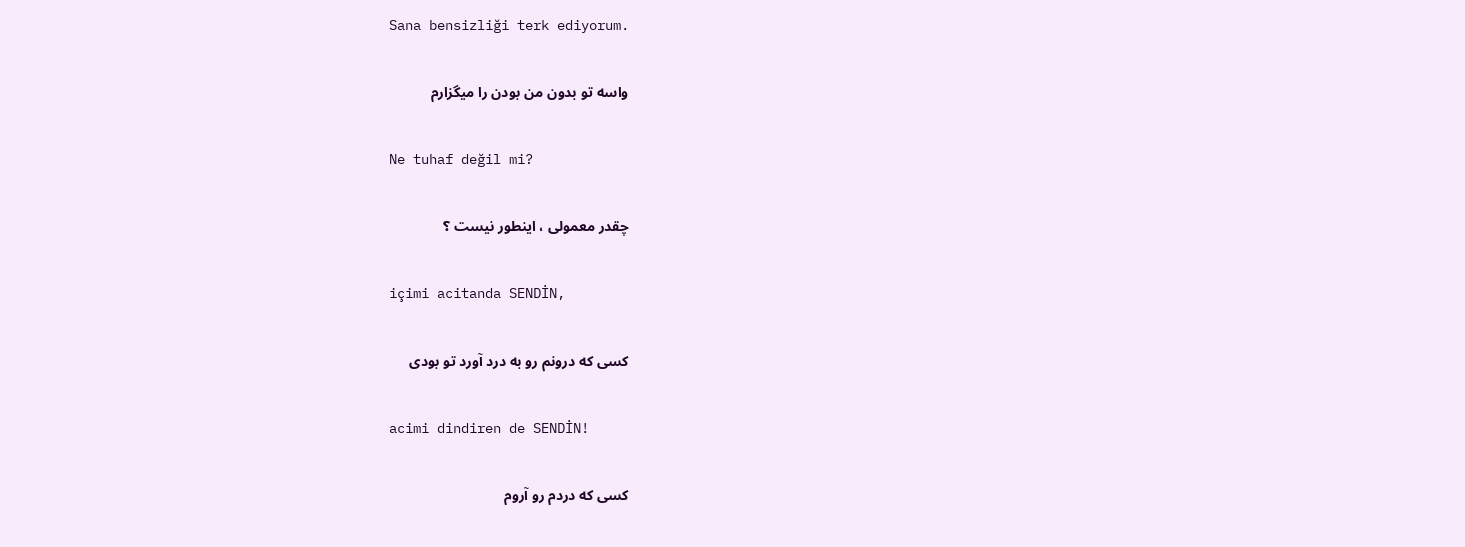Sana bensizliği terk ediyorum.

واسه تو بدون من بودن را میگزارم

Ne tuhaf değil mi?

چقدر معمولی ، اینطور نیست ؟

içimi acitanda SENDİN,

کسی که درونم رو به درد آورد تو بودی

acimi dindiren de SENDİN!

کسی که دردم رو آروم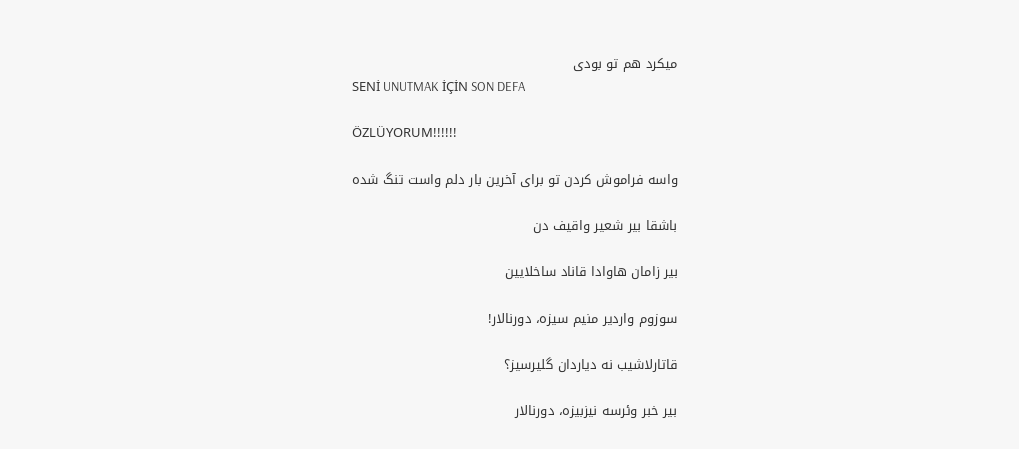میکرد هم تو بودی
SENİ UNUTMAK İÇİN SON DEFA

ÖZLÜYORUM!!!!!!

واسه فراموش کردن تو برای آخرین بار دلم واست تنگ شده

باشقا بیر شعیر واقیف دن

بير زامان هاوادا قاناد ساخلايين

سوزوم واردير منيم سيزه، دورنالار!

قاتارلاشيب نه دياردان گليرسيز؟

بير خبر وئرسه نيزبيزه، دورنالار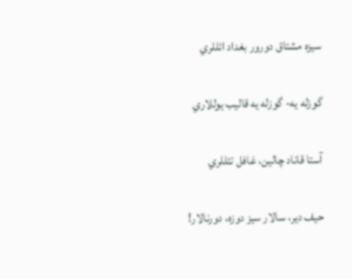سيزه مشتاق دورور بغداد ائللري

گوزله يه- گوزله يه قاليب يوللاري

آستا قاناد چالين، غافل تئللري

حيف دير، سالار سيز دوزه، دورنالار!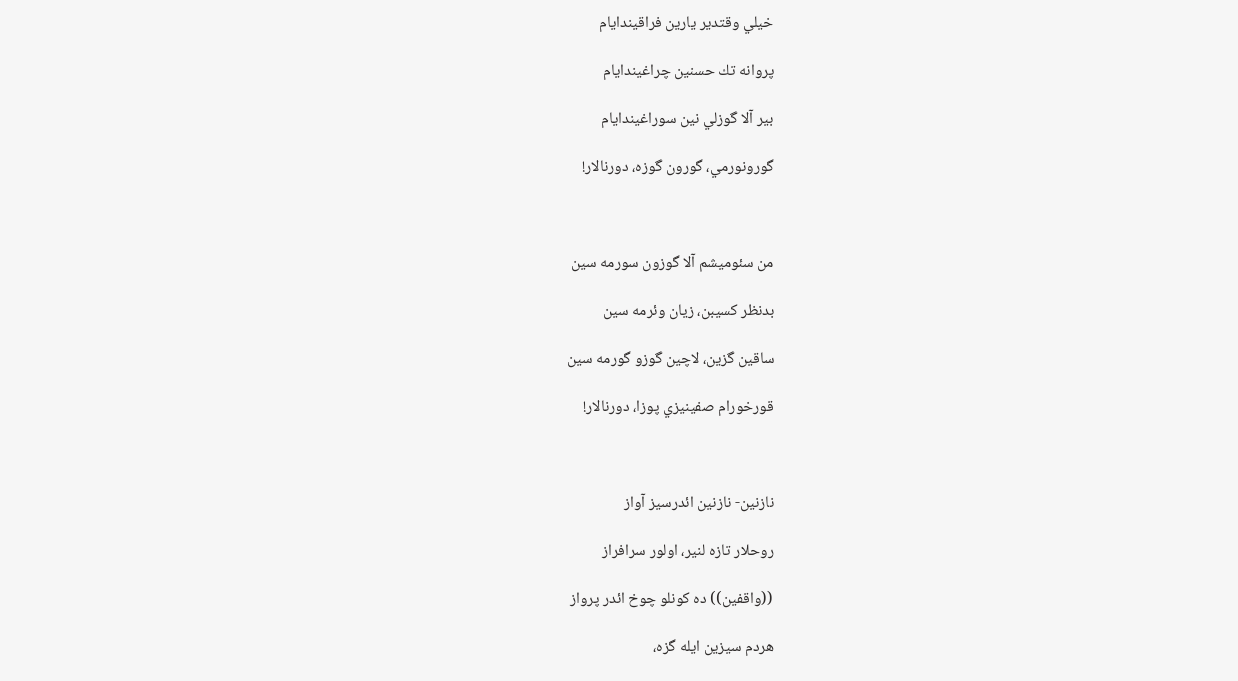خيلي وقتدير يارين فراقيندايام

پروانه تك حسنين چراغيندايام

بير آلا گوزلي نين سوراغيندايام

گورونورمي، گورون گوزه، دورنالار!



من سئوميشم آلا گوزون سورمه سين

بدنظر كسيبن، زيان وئرمه سين

ساقين گزين، لاچين گوزو گورمه سين

قورخورام صفينيزي پوزا، دورنالار!



نازنين- نازنين ائدرسيز آواز

روحلار تازه لنير، اولور سرافراز

((واقفين)) ده كونلو چوخ ائدر پرواز

هردم سيزين ايله گزه،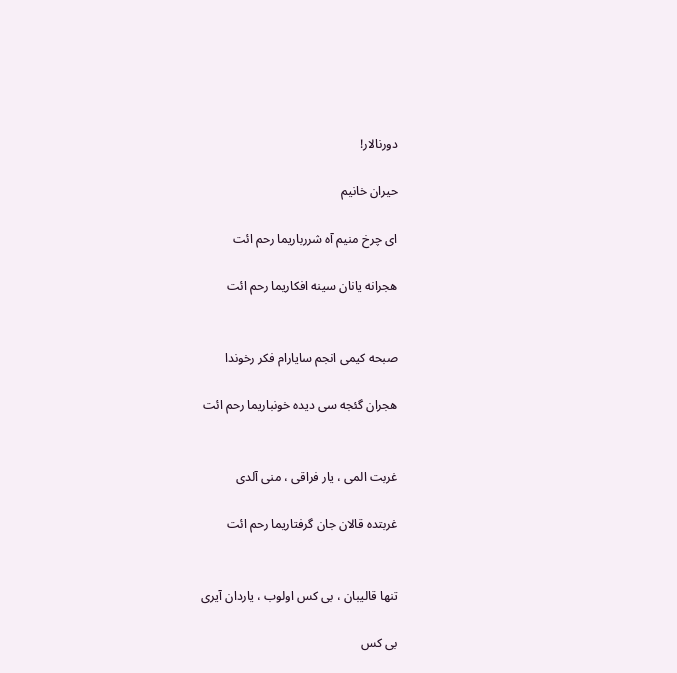دورنالار!

حیران خانیم

ای چرخ منیم آه شررباریما رحم ائت

هجرانه یانان سینه افکاریما رحم ائت


صبحه کیمی انجم سایارام فکر رخوندا

هجران گئجه سی دیده خونباریما رحم ائت


غربت المی ، یار فراقی ، منی آلدی

غربتده قالان جان گرفتاریما رحم ائت


تنها قالیبان ، بی کس اولوب ، یاردان آیری

بی کس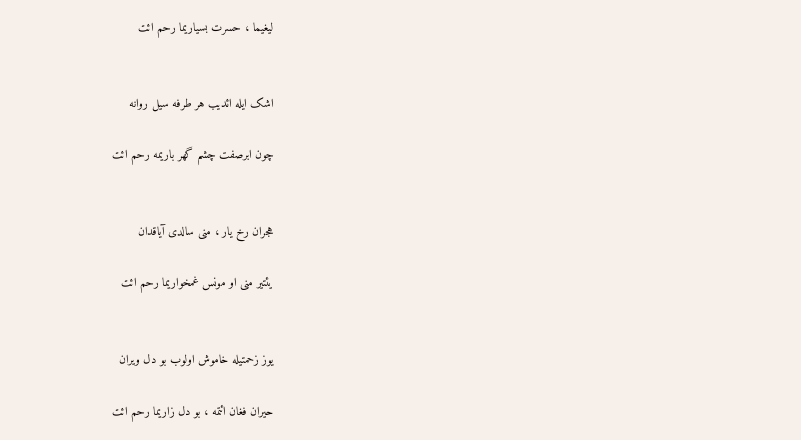لیغیما ، حسرت بسیاریما رحم ائت


اشک ایله ائدیب هر طرفه سیل روانه

چون ابرصفت چشم گهر باریمه رحم ائت


هجران رخ یار ، منی سالدی آیاقدان

یئتیر منی او مونس غمخواریما رحم ائت


یوز زحمتیله خاموش اولوب بو دل ویران

حیران فغان ائتمه ، بو دل زاریما رحم ائت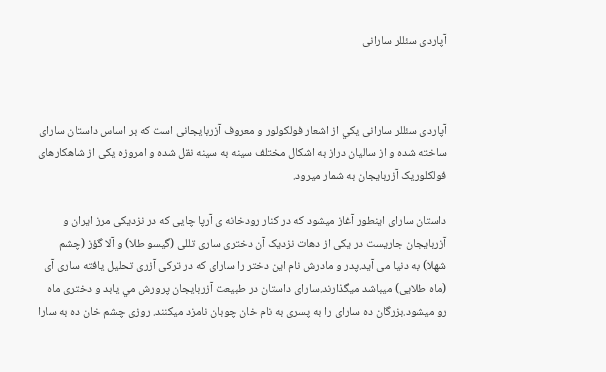آپاردی سئللر سارانی



آپاردی سئللر سارانی يکي از اشعار فولکولور و معروف آزربايجانی است که بر اساس داستان سارای ساخته شده و از ساليان دراز به اشکال مختلف سينه به سينه نقل شده و امروزه يکی از شاهکارهای فولکلوريک آزربايجان به شمار ميرود.

داستان سارای اينطور آغاز ميشود که در کنار رودخانه ی آرپا چايی که در نزديکی مرز ايران و آزربايجان جاريست در يکی از دهات نزديک آن دختری ساری تللی (گيسو طلا) و آلا گؤز (چشم شهلا) به دنيا می آيد.پدر و مادرش نام اين دختر را سارای که در ترکی آزری تحليل يافته ساری آی (ماه طلايی) ميباشد ميگذارند.سارای داستان در طبيعت آزربايجان پرورش مي يابد و دختری ماه رو ميشود.بزرگان ده سارای را به پسری به نام خان چوبان نامزد ميکنند. روزی چشم خان ده به سارا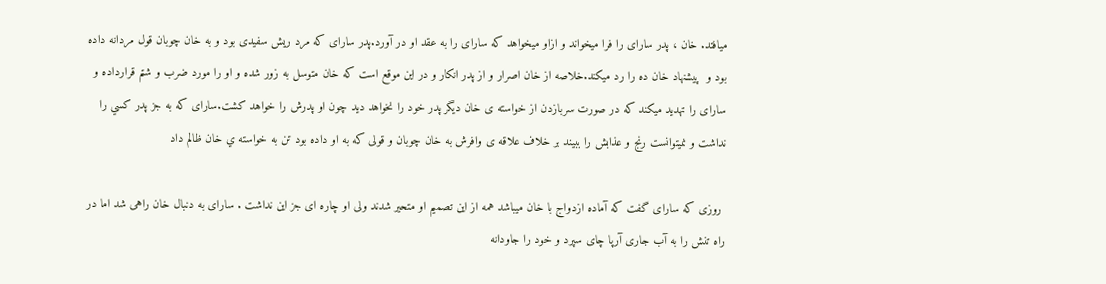میافتد. خان ، پدر سارای را فرا ميخواند و ازاو ميخواهد که سارای را به عقد او در آورد.پدر سارای که مرد ريش سفيدی بود و به خان چوبان قول مردانه داده بود و  پيشنهاد خان ده را رد ميکند.خلاصه از خان اصرار و از پدر انکار و در اين موقع است که خان متوسل به زور شده و او را مورد ضرب و شتم قرارداده و سارای را تهديد ميکند که در صورت سربازدن از خواسته ی خان ديگر پدر خود را نخواهد ديد چون او پدرش را خواهد کشت.سارای که به جز پدر کسي را نداشت و نميتوانست رنج و عذابش را ببيند بر خلاف علاقه ی وافرش به خان چوبان و قولی که به او داده بود تن به خواسته ي خان ظالم داد

 روزی که سارای گفت که آماده ازدواج با خان ميباشد همه از اين تصميم او متحير شدند ولی او چاره ای جز اين نداشت . سارای به دنبال خان راهی شد اما در راه تنش را به آب جاری آرپا چای سپرد و خود را جاودانه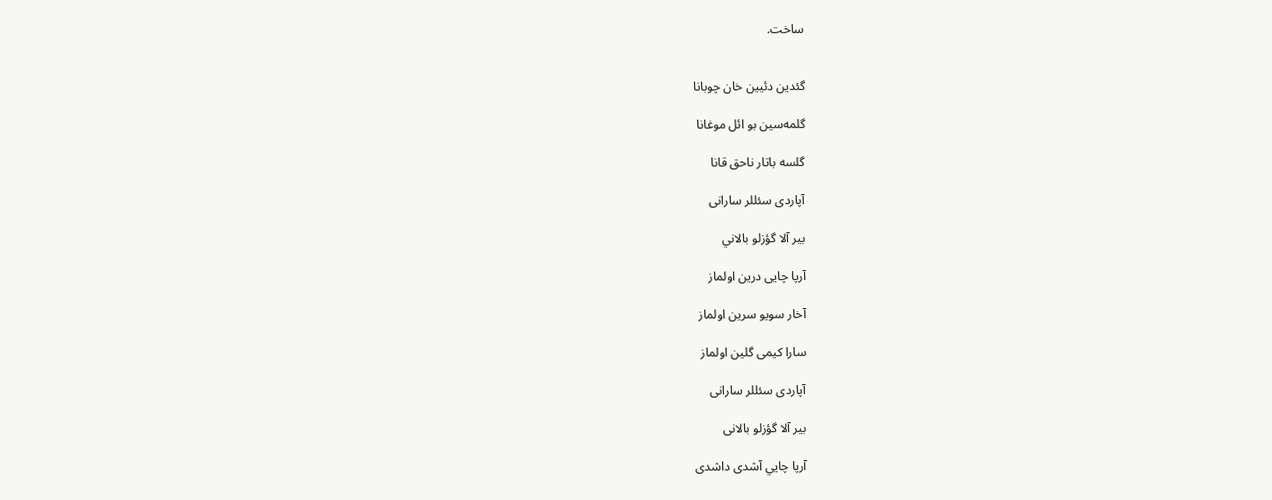ساخت.


گئدين دئيين خان چوبانا

گلمه‌سين بو ائل موغانا

گلسه باتار ناحق قانا

آپاردی سئللر سارانی

بير آلا گؤزلو بالاني

آرپا چايی درين اولماز

آخار سويو سرين اولماز

سارا کيمی گلين اولماز

آپاردی سئللر سارانی

بير آلا گؤزلو بالانی

آرپا چايي آشدی داشدی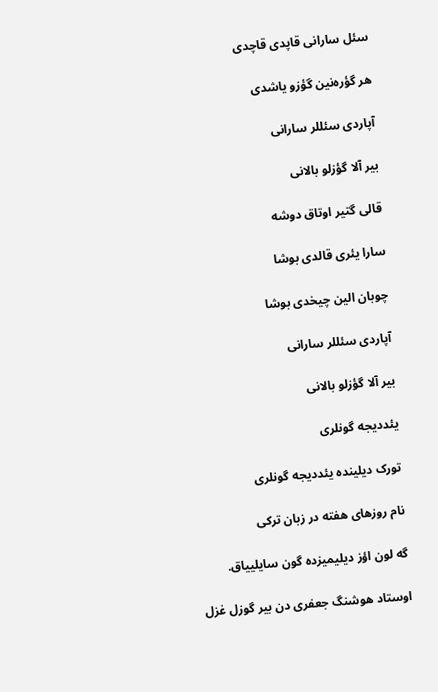سئل سارانی قاپدی قاچدی

هر گؤره‌نين گؤزو ياشدی

آپاردی سئللر سارانی

بير آلا گؤزلو بالانی

قالی گتير اوتاق دوشه

سارا يئری قالدی بوشا

چوبان الين چيخدی بوشا

آپاردی سئللر سارانی

بير آلا گؤزلو بالانی

یئددیجه گونلری

تورک دیلینده یئددیجه گونلری

نام روزهای هفته در زبان ترکی

گه لون اؤز دیلیمیزده گون سایلییاق.

اوستاد هوشنگ جعفری دن بیر گوزل غزل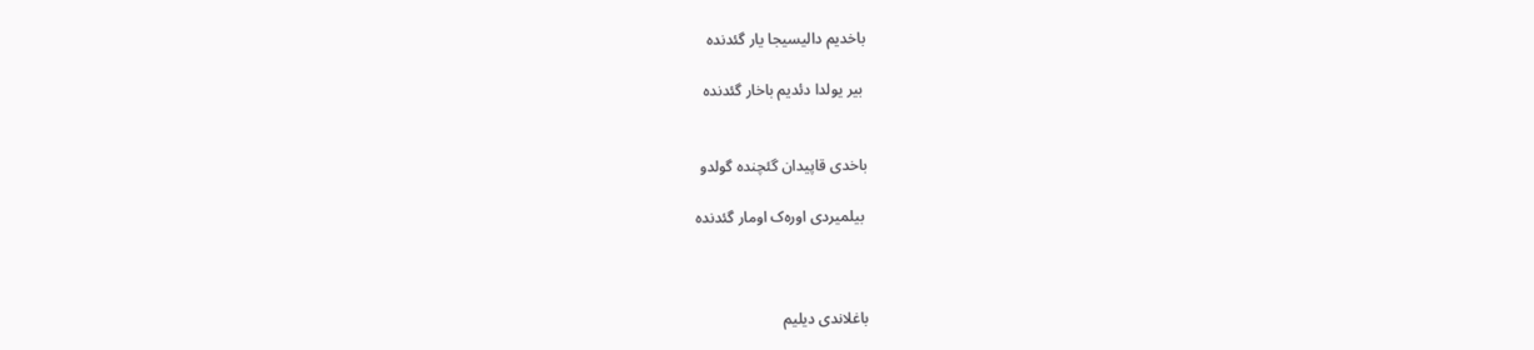باخدیم دالیسیجا یار گئدنده

 بیر یولدا دئدیم باخار گئدنده


باخدی قاپیدان گئچنده گولدو

 بیلمیردی اوره‌ک‌ اومار گئدنده



باغلاندی دیلیم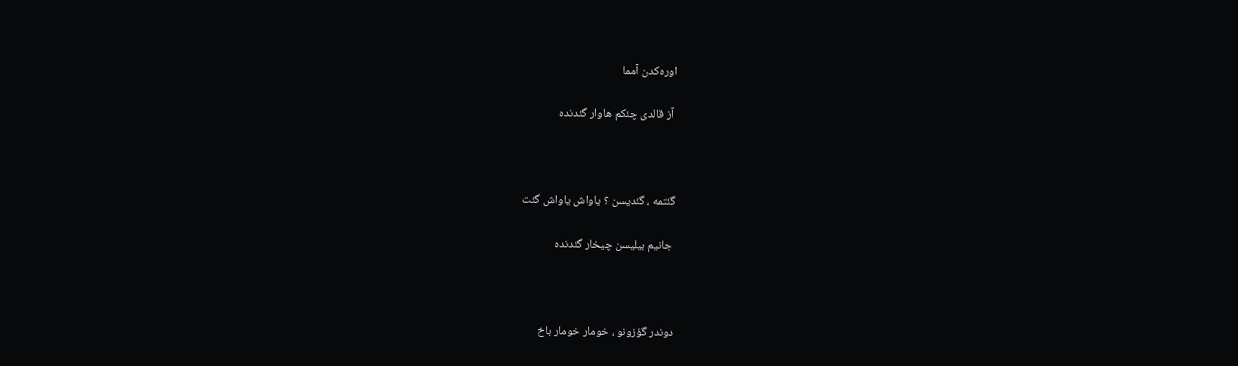اوره‌کدن آمما

 آز قالدی چئکم هاوار گئدنده



گئتمه ، گئدیسن ؟ یاواش یاواش گئت

 جانیم بیلیسن چیخار گئدنده



دوندر گؤزونو ، خومار خومار باخ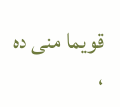قویما منی ده ،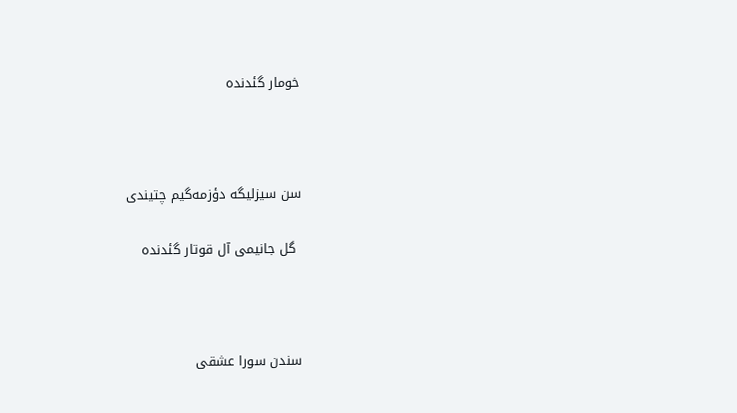خومار گئدنده



سن سیزلیگه دؤزمه‌گیم چتیندی

 گل جانیمی آل قوتار گئدنده



سندن سورا عشقی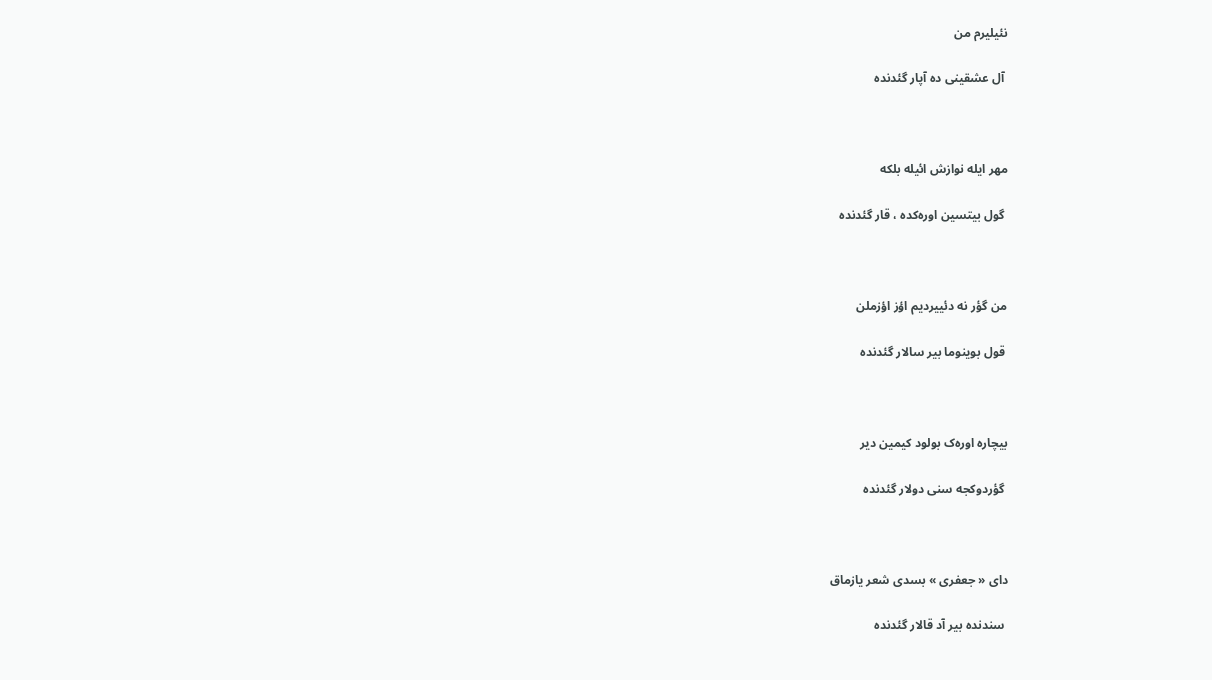نئیلیرم من

 آل عشقینی ده آپار گئدنده



مهر ایله نوازش ائیله بلکه

 گول بیتسین اوره‌کده ، قار گئدنده



من گؤر نه دئییردیم اؤز اؤزملن

 قول بوینوما بیر سالار گئدنده



بیچاره اوره‌ک بولود کیمین دیر

 گؤردوکجه سنی دولار گئدنده



دای « جعفری » بسدی شعر یازماق

 سندنده بیر آد قالار گئدنده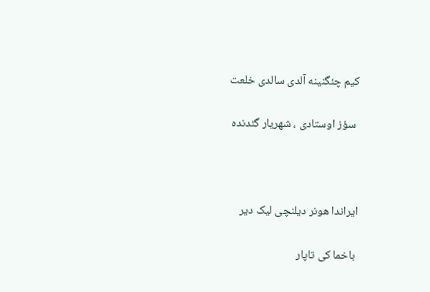کیم چئگنینه آلدی سالدی خلعت

 سؤز اوستادی ، شهریار گئدنده



ایراندا هونر دیلنچی لیک دیر

 باخما کی تاپار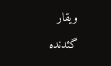ویقار گئدنده